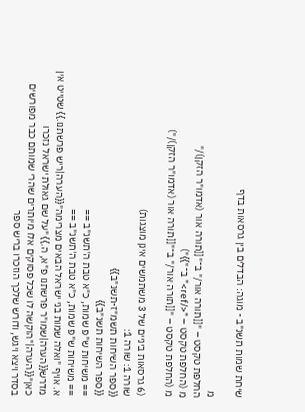שיחת שמות תשנ"ב - מוגה: הבדלים בין גרסאות בדף

מ
החלפת טקסט – "[[תורה אור/" ב־"[[תורה אור (אדמו"ר הזקן)/"
מ (החלפת טקסט – "</ref>" ב־"}}")
מ (החלפת טקסט – "[[תורה אור/" ב־"[[תורה אור (אדמו"ר הזקן)/")

(6 גרסאות ביניים של 3 משתמשים אינן מוצגות)
שורה 1: שורה 1:
{{ספר השיחות תשמ"ז-תשנ"ב}}
{{ספר השיחות תשנ"ב}}
== משיחות ש"פ שמות, כ"א טבת ה'תשנ"ב ==
== משיחות ש"פ שמות, כ"א טבת ה'תשנ"ב ==
א. אויף "ואלה שמות בני ישראל הבאים מצרימה"{{הערה|ריש פרשתנו.}} שטייט אין מדרש{{הערה|שמו"ר פרשתנו פ"א, ה.}} "על שם גאולת ישראל נזכרו כאן"{{הערה|"הוקשה לו שכל פסוקים אלו מיותרים שהרי שמותם כבר מפורשים בסדר ויצא ויגש, ודורש שלכך הוזכרו בריש ספר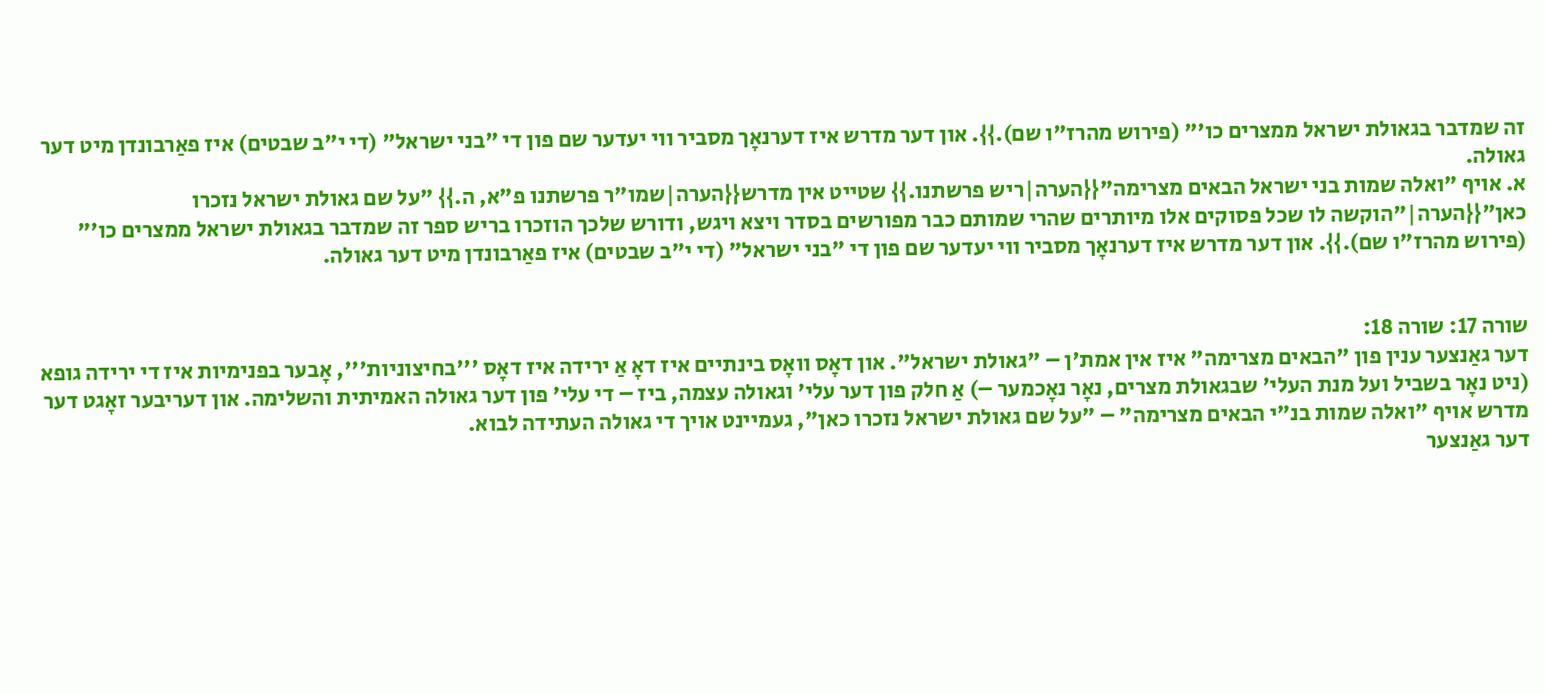זה שמדבר בגאולת ישראל ממצרים כו'" (פירוש מהרז"ו שם).}}. און דער מדרש איז דערנאָך מסביר ווי יעדער שם פון די "בני ישראל" (די י"ב שבטים) איז פאַרבונדן מיט דער גאולה.
א. אויף "ואלה שמות בני ישראל הבאים מצרימה"{{הערה|ריש פרשתנו.}} שטייט אין מדרש{{הערה|שמו"ר פרשתנו פ"א, ה.}} "על שם גאולת ישראל נזכרו כאן"{{הערה|"הוקשה לו שכל פסוקים אלו מיותרים שהרי שמותם כבר מפורשים בסדר ויצא ויגש, ודורש שלכך הוזכרו בריש ספר זה שמדבר בגאולת ישראל ממצרים כו'" (פירוש מהרז"ו שם).}}. און דער מדרש איז דערנאָך מסביר ווי יעדער שם פון די "בני ישראל" (די י"ב שבטים) איז פאַרבונדן מיט דער גאולה.


שורה 17: שורה 18:
דער גאַנצער ענין פון "הבאים מצרימה" איז אין אמת'ן – "גאולת ישראל". און דאָס וואָס בינתיים איז דאָ אַ ירידה איז דאָס '''בחיצוניות''', אָבער בפנימיות איז די ירידה גופא (ניט נאָר בשביל ועל מנת העלי' שבגאולת מצרים, נאָר נאָכמער –) אַ חלק פון דער עלי' וגאולה עצמה, ביז – די עלי' פון דער גאולה האמיתית והשלימה. און דעריבער זאָגט דער מדרש אויף "ואלה שמות בנ"י הבאים מצרימה" – "על שם גאולת ישראל נזכרו כאן", געמיינט אויך די גאולה העתידה לבוא.
דער גאַנצער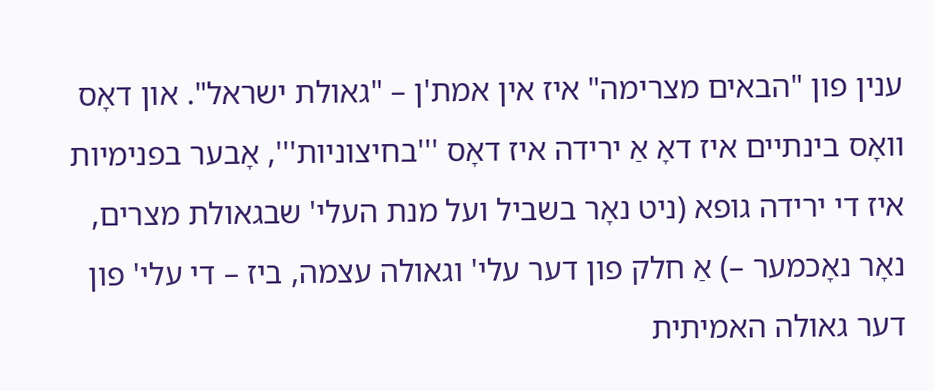ענין פון "הבאים מצרימה" איז אין אמת'ן – "גאולת ישראל". און דאָס וואָס בינתיים איז דאָ אַ ירידה איז דאָס '''בחיצוניות''', אָבער בפנימיות איז די ירידה גופא (ניט נאָר בשביל ועל מנת העלי' שבגאולת מצרים, נאָר נאָכמער –) אַ חלק פון דער עלי' וגאולה עצמה, ביז – די עלי' פון דער גאולה האמיתית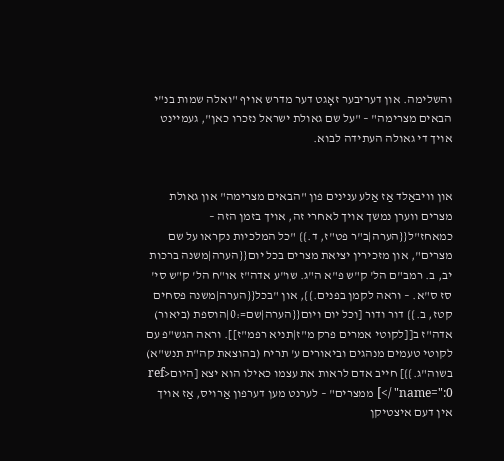והשלימה. און דעריבער זאָגט דער מדרש אויף "ואלה שמות בנ"י הבאים מצרימה" – "על שם גאולת ישראל נזכרו כאן", געמיינט אויך די גאולה העתידה לבוא.


און וויבאַלד אַז אַלע ענינים פון "הבאים מצרימה" און גאולת מצרים ווערן נמשך אויך לאחרי זה, אויך בזמן הזה – כמאחז"ל{{הערה|ב"ר פט"ז, ד.}} "כל המלכיות נקראו על שם מצרים", און מזכירין יציאת מצרים בכל יום{{הערה|משנה ברכות יב, ב. רמב"ם הל' ק"ש פ"א ה"ג. שו"ע אדה"ז או"ח הל' ק"ש סי' סז ס"א. – וראה לקמן בפנים.}}, און "בכל{{הערה|משנה פסחים קטז, ב.}} דור ודור [וכל יום ויום{{הערה|שם=:0|הוספת (ביאור) אדה"ז ב[[לקוטי אמרים פרק מ"ז|תניא רפמ"ז]]. וראה הגש"פ עם לקוטי טעמים מנהגים וביאורים ע' תריח (בהוצאת קה"ת תנש"א) בשוה"ג.}}] חייב אדם לראות את עצמו כאילו הוא יצא [היום<ref name=":0" />] ממצרים" – לערנט מען דערפון אַרויס, אַז אויך אין דעם איצטיקן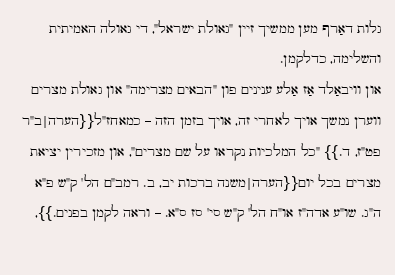גלות דאַרף מען ממשיך זיין "גאולת ישראל", די גאולה האמיתית והשלימה, כדלקמן.
און וויבאַלד אַז אַלע ענינים פון "הבאים מצרימה" און גאולת מצרים ווערן נמשך אויך לאחרי זה, אויך בזמן הזה – כמאחז"ל{{הערה|ב"ר פט"ז, ד.}} "כל המלכיות נקראו על שם מצרים", און מזכירין יציאת מצרים בכל יום{{הערה|משנה ברכות יב, ב. רמב"ם הל' ק"ש פ"א ה"ג. שו"ע אדה"ז או"ח הל' ק"ש סי' סז ס"א. – וראה לקמן בפנים.}},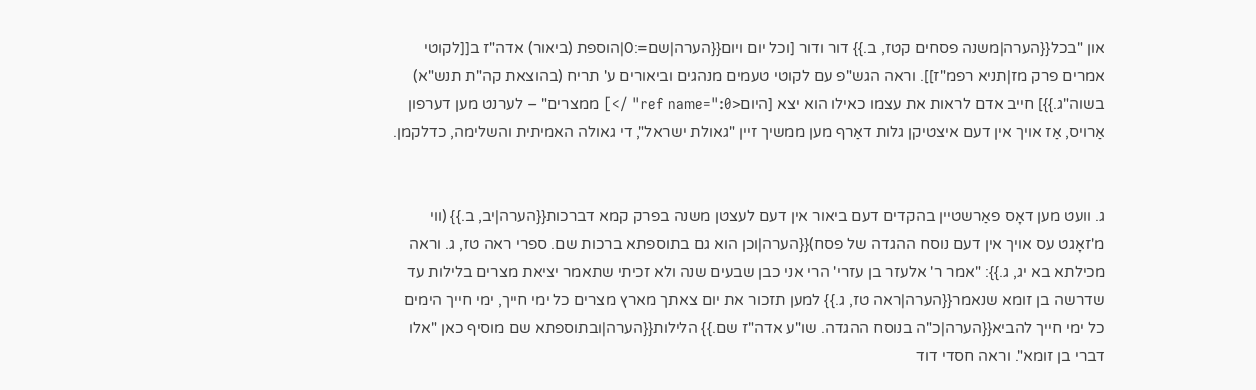און "בכל{{הערה|משנה פסחים קטז, ב.}} דור ודור [וכל יום ויום{{הערה|שם=:0|הוספת (ביאור) אדה"ז ב[[לקוטי אמרים פרק מז|תניא רפמ"ז]]. וראה הגש"פ עם לקוטי טעמים מנהגים וביאורים ע' תריח (בהוצאת קה"ת תנש"א) בשוה"ג.}}] חייב אדם לראות את עצמו כאילו הוא יצא [היום<ref name=":0" />] ממצרים" – לערנט מען דערפון אַרויס, אַז אויך אין דעם איצטיקן גלות דאַרף מען ממשיך זיין "גאולת ישראל", די גאולה האמיתית והשלימה, כדלקמן.


ג. וועט מען דאָס פאַרשטיין בהקדים דעם ביאור אין דעם לעצטן משנה בפרק קמא דברכות{{הערה|יב, ב.}} (ווי מ'זאָגט עס אויך אין דעם נוסח ההגדה של פסח){{הערה|וכן הוא גם בתוספתא ברכות שם. ספרי ראה טז, ג. וראה מכילתא בא יג, ג.}}: "אמר ר' אלעזר בן עזרי' הרי אני כבן שבעים שנה ולא זכיתי שתאמר יציאת מצרים בלילות עד שדרשה בן זומא שנאמר{{הערה|ראה טז, ג.}} למען תזכור את יום צאתך מארץ מצרים כל ימי חייך, ימי חייך הימים כל ימי חייך להביא{{הערה|כ"ה בנוסח ההגדה. שו"ע אדה"ז שם.}} הלילות{{הערה|ובתוספתא שם מוסיף כאן "אלו דברי בן זומא". וראה חסדי דוד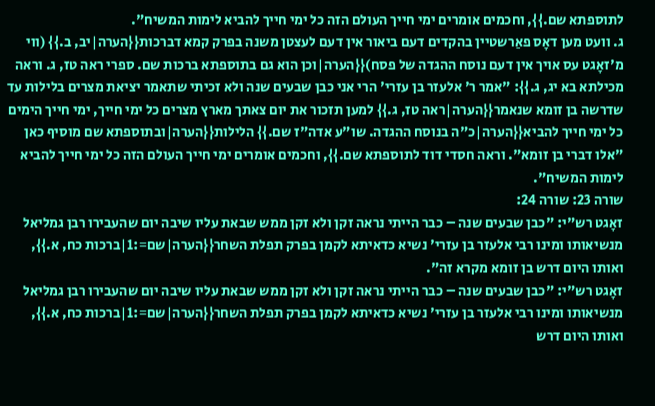לתוספתא שם.}}, וחכמים אומרים ימי חייך העולם הזה כל ימי חייך להביא לימות המשיח".
ג. וועט מען דאָס פאַרשטיין בהקדים דעם ביאור אין דעם לעצטן משנה בפרק קמא דברכות{{הערה|יב, ב.}} (ווי מ'זאָגט עס אויך אין דעם נוסח ההגדה של פסח){{הערה|וכן הוא גם בתוספתא ברכות שם. ספרי ראה טז, ג. וראה מכילתא בא יג, ג.}}: "אמר ר' אלעזר בן עזרי' הרי אני כבן שבעים שנה ולא זכיתי שתאמר יציאת מצרים בלילות עד שדרשה בן זומא שנאמר{{הערה|ראה טז, ג.}} למען תזכור את יום צאתך מארץ מצרים כל ימי חייך, ימי חייך הימים כל ימי חייך להביא{{הערה|כ"ה בנוסח ההגדה. שו"ע אדה"ז שם.}} הלילות{{הערה|ובתוספתא שם מוסיף כאן "אלו דברי בן זומא". וראה חסדי דוד לתוספתא שם.}}, וחכמים אומרים ימי חייך העולם הזה כל ימי חייך להביא לימות המשיח".
שורה 23: שורה 24:
זאָגט רש"י: "כבן שבעים שנה – כבר הייתי נראה זקן ולא זקן ממש שבאת עליו שיבה יום שהעבירו רבן גמליאל מנשיאותו ומינו רבי אלעזר בן עזרי' נשיא כדאיתא לקמן בפרק תפלת השחר{{הערה|שם=:1|ברכות כח, א.}}, ואותו היום דרש בן זומא מקרא זה".
זאָגט רש"י: "כבן שבעים שנה – כבר הייתי נראה זקן ולא זקן ממש שבאת עליו שיבה יום שהעבירו רבן גמליאל מנשיאותו ומינו רבי אלעזר בן עזרי' נשיא כדאיתא לקמן בפרק תפלת השחר{{הערה|שם=:1|ברכות כח, א.}}, ואותו היום דרש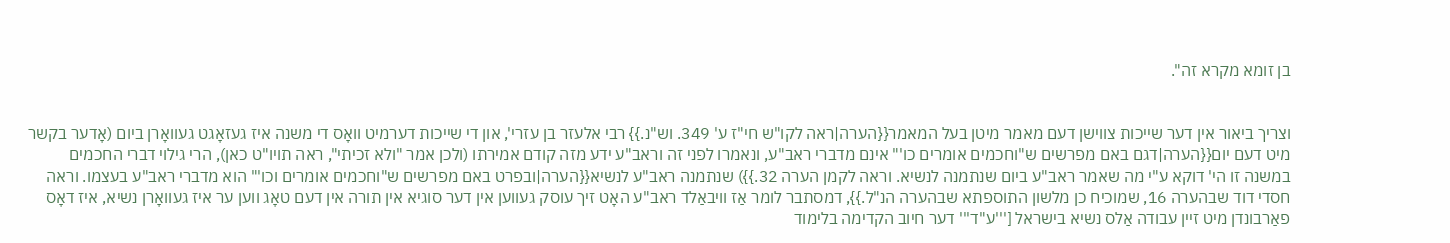בן זומא מקרא זה".


וצריך ביאור אין דער שייכות צווישן דעם מאמר מיטן בעל המאמר{{הערה|ראה לקו"ש חי"ז ע' 349. וש"נ.}} רבי אלעזר בן עזרי', און די שייכות דערמיט וואָס די משנה איז געזאָגט געוואָרן ביום (אָדער בקשר מיט דעם יום{{הערה|דגם באם מפרשים ש"וחכמים אומרים כו'" אינם מדברי ראב"ע, ונאמרו לפני זה וראב"ע ידע מזה קודם אמירתו (ולכן אמר "ולא זכיתי", ראה תויו"ט כאן), הרי גילוי דברי החכמים במשנה זו הי' דוקא ע"י מה שאמר ראב"ע ביום שנתמנה לנשיא. וראה לקמן הערה 32.}}) שנתמנה ראב"ע לנשיא{{הערה|ובפרט באם מפרשים ש"וחכמים אומרים וכו'" הוא מדברי ראב"ע בעצמו. וראה חסדי דוד שבהערה 16, שמוכיח כן מלשון התוספתא שבהערה הנ"ל.}}, דמסתבר לומר אַז וויבאַלד ראב"ע האָט זיך עוסק געווען אין דער סוגיא אין תורה אין דעם טאָג ווען ער איז געוואָרן נשיא, איז דאָס פאַרבונדן מיט זיין עבודה אַלס נשיא בישראל ['''ע"ד''' דער חיוב הקדימה בלימוד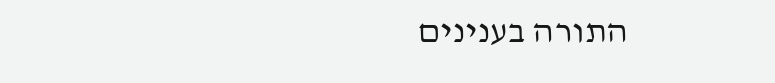התורה בענינים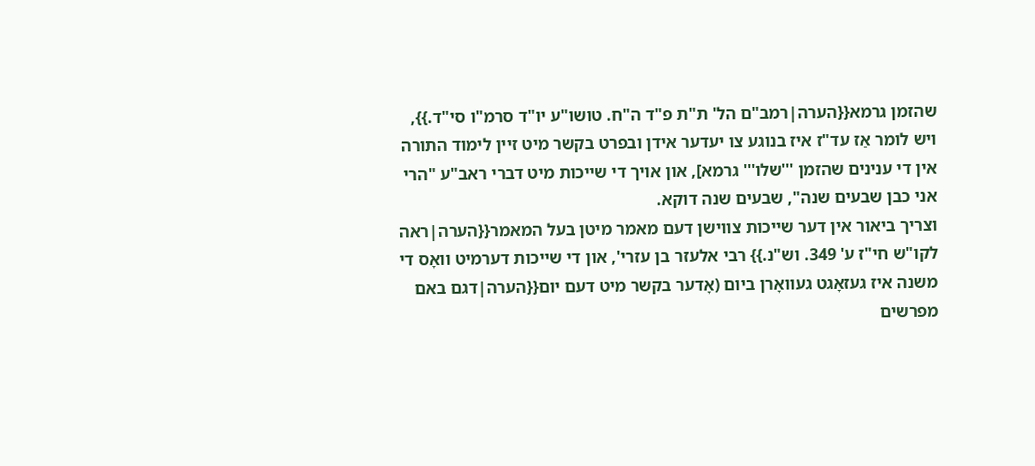שהזמן גרמא{{הערה|רמב"ם הל' ת"ת פ"ד ה"ח. טושו"ע יו"ד סרמ"ו סי"ד.}}, ויש לומר אַז עד"ז איז בנוגע צו יעדער אידן ובפרט בקשר מיט זיין לימוד התורה אין די ענינים שהזמן '''שלו''' גרמא], און אויך די שייכות מיט דברי ראב"ע "הרי אני כבן שבעים שנה", שבעים שנה דוקא.
וצריך ביאור אין דער שייכות צווישן דעם מאמר מיטן בעל המאמר{{הערה|ראה לקו"ש חי"ז ע' 349. וש"נ.}} רבי אלעזר בן עזרי', און די שייכות דערמיט וואָס די משנה איז געזאָגט געוואָרן ביום (אָדער בקשר מיט דעם יום{{הערה|דגם באם מפרשים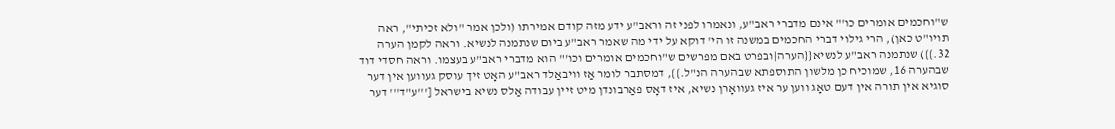ש"וחכמים אומרים כו'" אינם מדברי ראב"ע, ונאמרו לפני זה וראב"ע ידע מזה קודם אמירתו (ולכן אמר "ולא זכיתי", ראה תויו"ט כאן), הרי גילוי דברי החכמים במשנה זו הי' דוקא על ידי מה שאמר ראב"ע ביום שנתמנה לנשיא. וראה לקמן הערה 32.}}) שנתמנה ראב"ע לנשיא{{הערה|ובפרט באם מפרשים ש"וחכמים אומרים וכו'" הוא מדברי ראב"ע בעצמו. וראה חסדי דוד שבהערה 16, שמוכיח כן מלשון התוספתא שבהערה הנ"ל.}}, דמסתבר לומר אַז וויבאַלד ראב"ע האָט זיך עוסק געווען אין דער סוגיא אין תורה אין דעם טאָג ווען ער איז געוואָרן נשיא, איז דאָס פאַרבונדן מיט זיין עבודה אַלס נשיא בישראל ['''ע"ד''' דער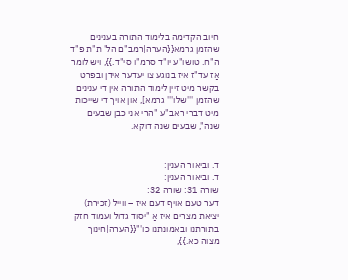חיוב הקדימה בלימוד התורה בענינים שהזמן גרמא{{הערה|רמב"ם הל' ת"ת פ"ד ה"ח. טושו"ע יו"ד סרמ"ו סי"ד.}}, ויש לומר אַז עד"ז איז בנוגע צו יעדער אידן ובפרט בקשר מיט זיין לימוד התורה אין די ענינים שהזמן '''שלו''' גרמא], און אויך די שייכות מיט דברי ראב"ע "הרי אני כבן שבעים שנה", שבעים שנה דוקא.


ד. וביאור הענין:
ד. וביאור הענין:
שורה 31: שורה 32:
דער טעם אויף דעם איז – ווייל (זכירת) יציאת מצרים איז אַ "יסוד גדול ועמוד חזק בתורתנו ובאמונתנו כו'"{{הערה|חינוך מצוה כא.}},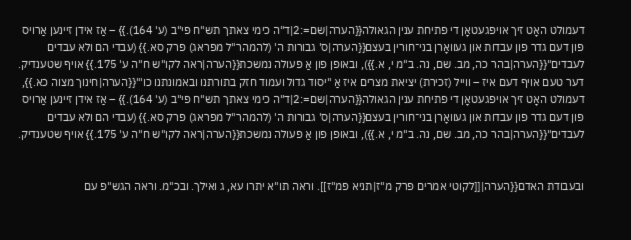דעמולט האָט זיך אויפגעטאָן די פתיחת ענין הגאולה{{הערה|שם=:2|ד"ה כימי צאתך תש"ח פי"ב (ע' 164).}} – אַז אידן זיינען אַרויס פון דעם גדר פון עבדות און געוואָרן בני־חורין בעצם{{הערה|ס' גבורות ה' (להמהר"ל מפראג) פרק סא.}} (עבדי הם ולא עבדים לעבדים"{{הערה|בהר כה, מב. שם, נה. ב"מ י, א.}}), ובאופן פון אַ פעולה נמשכת{{הערה|ראה לקו"ש ח"ה ע' 175.}} אויף שטענדיק.
דער טעם אויף דעם איז – ווייל (זכירת) יציאת מצרים איז אַ "יסוד גדול ועמוד חזק בתורתנו ובאמונתנו כו'"{{הערה|חינוך מצוה כא.}}, דעמולט האָט זיך אויפגעטאָן די פתיחת ענין הגאולה{{הערה|שם=:2|ד"ה כימי צאתך תש"ח פי"ב (ע' 164).}} – אַז אידן זיינען אַרויס פון דעם גדר פון עבדות און געוואָרן בני־חורין בעצם{{הערה|ס' גבורות ה' (להמהר"ל מפראג) פרק סא.}} (עבדי הם ולא עבדים לעבדים"{{הערה|בהר כה, מב. שם, נה. ב"מ י, א.}}), ובאופן פון אַ פעולה נמשכת{{הערה|ראה לקו"ש ח"ה ע' 175.}} אויף שטענדיק.


ובעבודת האדם{{הערה|[[לקוטי אמרים פרק מ"ז|תניא פמ"ז]]. וראה תו"א יתרו עא, ג ואילך. ובכ"מ. וראה הגש"פ עם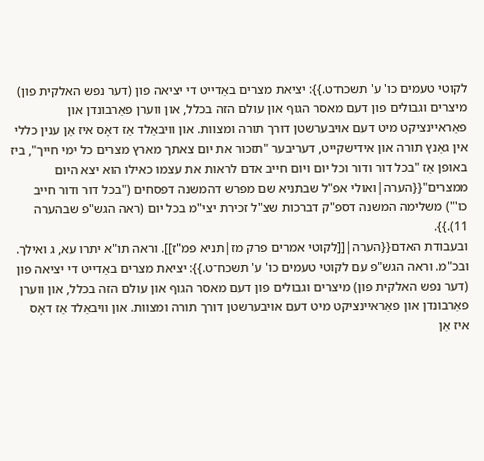לקוטי טעמים כו' ע' תשכח־ט.}}: יציאת מצרים באַדייט די יציאה פון (דער נפש האלקית פון) מיצרים וגבולים פון דעם מאסר הגוף און עולם הזה בכלל, און ווערן פאַרבונדן און פאַראיינציקט מיט דעם אויבערשטן דורך תורה ומצוות. און וויבאַלד אַז דאָס איז אַן ענין כללי אין גאַנץ תורה און אידישקייט, דעריבער "תזכור את יום צאתך מארץ מצרים כל ימי חייך", ביז באופן אַז "בכל דור ודור וכל יום ויום חייב אדם לראות את עצמו כאילו הוא יצא היום ממצרים"{{הערה|ואולי אפ"ל שבתניא שם מפרש דהמשנה דפסחים ("בכל דור ודור חייב כו'") משלימה המשנה דספ"ק דברכות שצ"ל זכירת יצי"מ בכל יום (ראה הגש"פ שבהערה 11).}}.
ובעבודת האדם{{הערה|[[לקוטי אמרים פרק מז|תניא פמ"ז]]. וראה תו"א יתרו עא, ג ואילך. ובכ"מ. וראה הגש"פ עם לקוטי טעמים כו' ע' תשכח־ט.}}: יציאת מצרים באַדייט די יציאה פון (דער נפש האלקית פון) מיצרים וגבולים פון דעם מאסר הגוף און עולם הזה בכלל, און ווערן פאַרבונדן און פאַראיינציקט מיט דעם אויבערשטן דורך תורה ומצוות. און וויבאַלד אַז דאָס איז אַן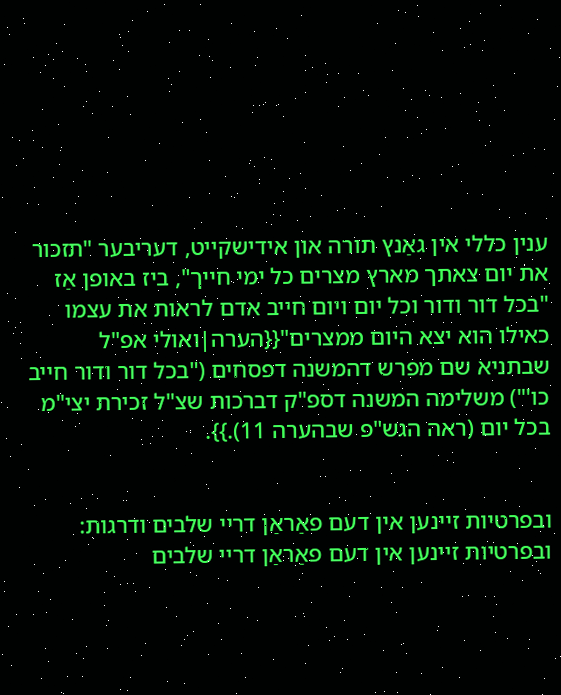ענין כללי אין גאַנץ תורה און אידישקייט, דעריבער "תזכור את יום צאתך מארץ מצרים כל ימי חייך", ביז באופן אַז "בכל דור ודור וכל יום ויום חייב אדם לראות את עצמו כאילו הוא יצא היום ממצרים"{{הערה|ואולי אפ"ל שבתניא שם מפרש דהמשנה דפסחים ("בכל דור ודור חייב כו'") משלימה המשנה דספ"ק דברכות שצ"ל זכירת יצי"מ בכל יום (ראה הגש"פ שבהערה 11).}}.


ובפרטיות זיינען אין דעם פאַראַן דריי שלבים ודרגות:
ובפרטיות זיינען אין דעם פאַראַן דריי שלבים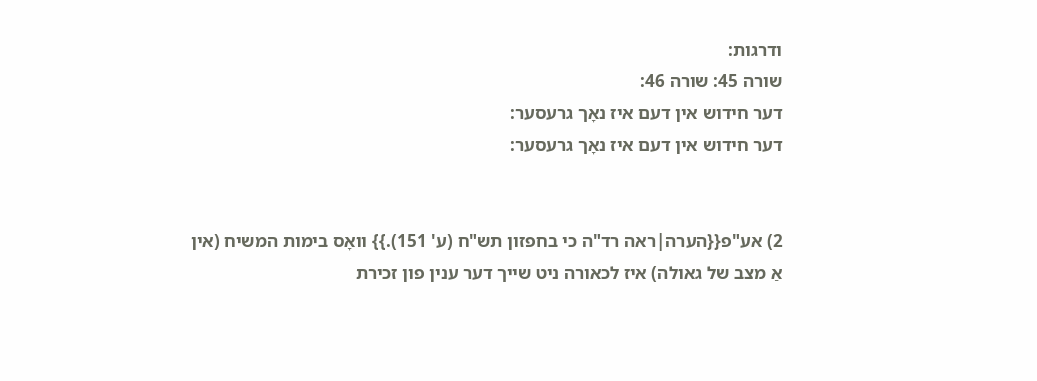ודרגות:
שורה 45: שורה 46:
דער חידוש אין דעם איז נאָך גרעסער:
דער חידוש אין דעם איז נאָך גרעסער:


2) אע"פ{{הערה|ראה רד"ה כי בחפזון תש"ח (ע' 151).}} וואָס בימות המשיח (אין אַ מצב של גאולה) איז לכאורה ניט שייך דער ענין פון זכירת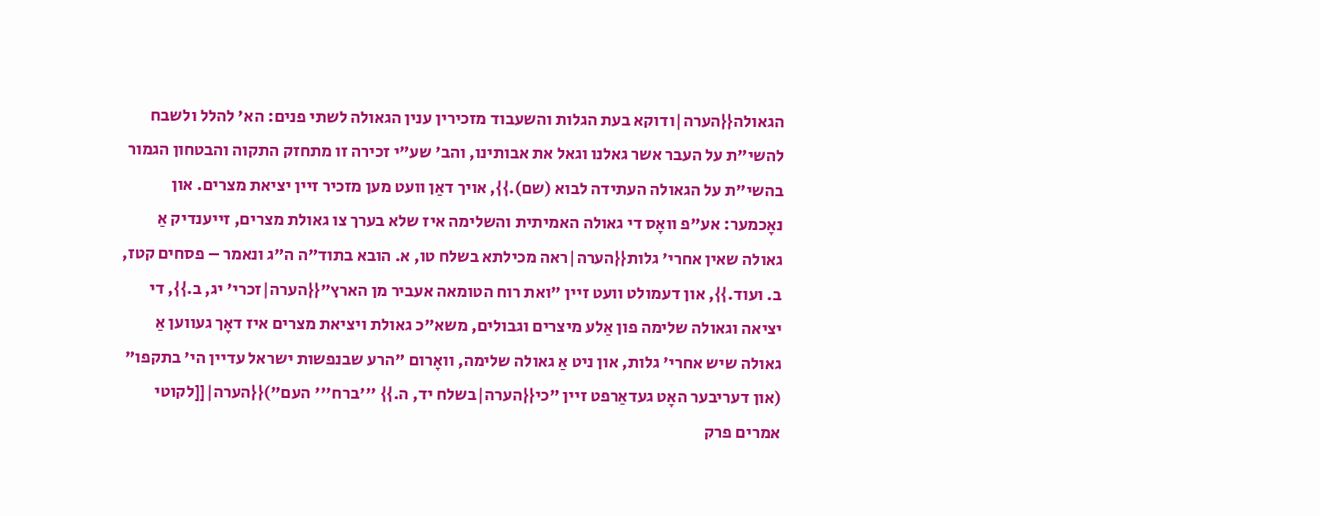הגאולה{{הערה|ודוקא בעת הגלות והשעבוד מזכירין ענין הגאולה לשתי פנים: הא' להלל ולשבח להשי"ת על העבר אשר גאלנו וגאל את אבותינו, והב' שע"י זכירה זו מתחזק התקוה והבטחון הגמור בהשי"ת על הגאולה העתידה לבוא (שם).}}, אויך דאַן וועט מען מזכיר זיין יציאת מצרים. און נאָכמער: אע"פ וואָס די גאולה האמיתית והשלימה איז שלא בערך צו גאולת מצרים, זייענדיק אַ גאולה שאין אחרי' גלות{{הערה|ראה מכילתא בשלח טו, א. הובא בתוד"ה ה"ג ונאמר – פסחים קטז, ב. ועוד.}}, און דעמולט וועט זיין "ואת רוח הטומאה אעביר מן הארץ"{{הערה|זכרי' יג, ב.}}, די יציאה וגאולה שלימה פון אַלע מיצרים וגבולים, משא"כ גאולת ויציאת מצרים איז דאָך געווען אַ גאולה שיש אחרי' גלות, און ניט אַ גאולה שלימה, וואָרום "הרע שבנפשות ישראל עדיין הי' בתקפו" (און דעריבער האָט געדאַרפט זיין "כי{{הערה|בשלח יד, ה.}} '''ברח''' העם"){{הערה|[[לקוטי אמרים פרק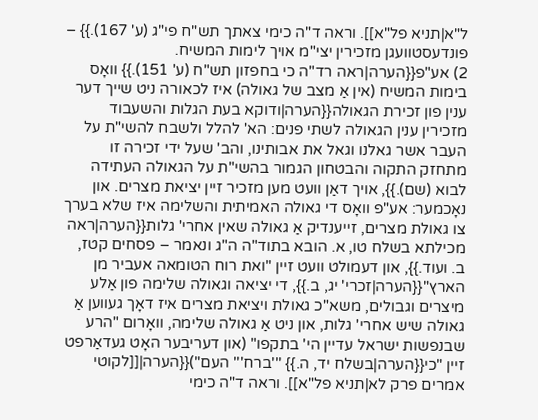ל"א|תניא פל"א]]. וראה ד"ה כימי צאתך תש"ח פי"ג (ע' 167).}} – פונדעסטוועגן מזכירין יצי"מ אויך לימות המשיח.
2) אע"פ{{הערה|ראה רד"ה כי בחפזון תש"ח (ע' 151).}} וואָס בימות המשיח (אין אַ מצב של גאולה) איז לכאורה ניט שייך דער ענין פון זכירת הגאולה{{הערה|ודוקא בעת הגלות והשעבוד מזכירין ענין הגאולה לשתי פנים: הא' להלל ולשבח להשי"ת על העבר אשר גאלנו וגאל את אבותינו, והב' שעל ידי זכירה זו מתחזק התקוה והבטחון הגמור בהשי"ת על הגאולה העתידה לבוא (שם).}}, אויך דאַן וועט מען מזכיר זיין יציאת מצרים. און נאָכמער: אע"פ וואָס די גאולה האמיתית והשלימה איז שלא בערך צו גאולת מצרים, זייענדיק אַ גאולה שאין אחרי' גלות{{הערה|ראה מכילתא בשלח טו, א. הובא בתוד"ה ה"ג ונאמר – פסחים קטז, ב. ועוד.}}, און דעמולט וועט זיין "ואת רוח הטומאה אעביר מן הארץ"{{הערה|זכרי' יג, ב.}}, די יציאה וגאולה שלימה פון אַלע מיצרים וגבולים, משא"כ גאולת ויציאת מצרים איז דאָך געווען אַ גאולה שיש אחרי' גלות, און ניט אַ גאולה שלימה, וואָרום "הרע שבנפשות ישראל עדיין הי' בתקפו" (און דעריבער האָט געדאַרפט זיין "כי{{הערה|בשלח יד, ה.}} '''ברח''' העם"){{הערה|[[לקוטי אמרים פרק לא|תניא פל"א]]. וראה ד"ה כימי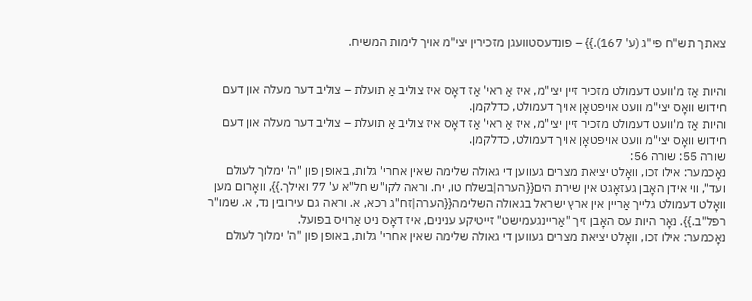צאתך תש"ח פי"ג (ע' 167).}} – פונדעסטוועגן מזכירין יצי"מ אויך לימות המשיח.


והיות אַז מ'וועט דעמולט מזכיר זיין יצי"מ, איז אַ ראי' אַז דאָס איז צוליב אַ תועלת – צוליב דער מעלה און דעם חידוש וואָס יצי"מ וועט אויפטאָן אויך דעמולט, כדלקמן.
והיות אַז מ'וועט דעמולט מזכיר זיין יצי"מ, איז אַ ראי' אַז דאָס איז צוליב אַ תועלת – צוליב דער מעלה און דעם חידוש וואָס יצי"מ וועט אויפטאָן אויך דעמולט, כדלקמן.
שורה 55: שורה 56:
נאָכמער: אילו זכו, וואָלט יציאת מצרים געווען די גאולה שלימה שאין אחרי' גלות, באופן פון "ה' ימלוך לעולם ועד", ווי אידן האָבן געזאָגט אין שירת הים{{הערה|בשלח טו, יח. וראה לקו"ש חל"א ע' 77 ואילך.}}, וואָרום מען וואָלט דעמולט גלייך אַריין אין ארץ ישראל בגאולה השלימה{{הערה|זח"ג רכא, א. וראה גם עירובין נד, א. שמו"ר רפל"ב.}}. נאָר היות עס האָבן זיך "אַריינגעמישט" זייטיקע ענינים, איז דאָס ניט אַרויס בפועל.
נאָכמער: אילו זכו, וואָלט יציאת מצרים געווען די גאולה שלימה שאין אחרי' גלות, באופן פון "ה' ימלוך לעולם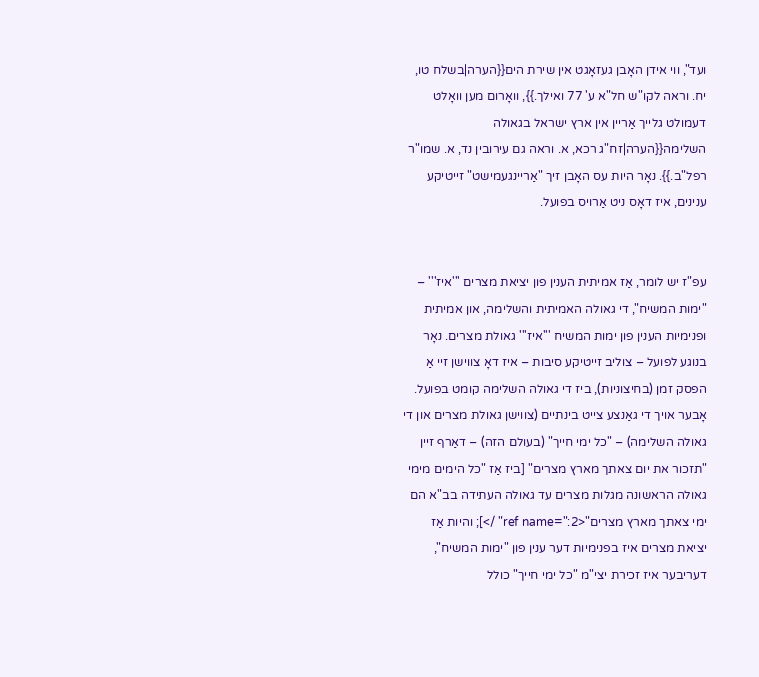ועד", ווי אידן האָבן געזאָגט אין שירת הים{{הערה|בשלח טו, יח. וראה לקו"ש חל"א ע' 77 ואילך.}}, וואָרום מען וואָלט דעמולט גלייך אַריין אין ארץ ישראל בגאולה השלימה{{הערה|זח"ג רכא, א. וראה גם עירובין נד, א. שמו"ר רפל"ב.}}. נאָר היות עס האָבן זיך "אַריינגעמישט" זייטיקע ענינים, איז דאָס ניט אַרויס בפועל.


עפ"ז יש לומר, אַז אמיתית הענין פון יציאת מצרים '''איז''' – "ימות המשיח", די גאולה האמיתית והשלימה, און אמיתית ופנימיות הענין פון ימות המשיח '''איז''' גאולת מצרים. נאָר בנוגע לפועל – צוליב זייטיקע סיבות – איז דאָ צווישן זיי אַ הפסק זמן (בחיצוניות), ביז די גאולה השלימה קומט בפועל. אָבער אויך די גאַנצע צייט בינתיים (צווישן גאולת מצרים און די גאולה השלימה) – "כל ימי חייך" (בעולם הזה) – דאַרף זיין "תזכור את יום צאתך מארץ מצרים" [ביז אַז "כל הימים מימי גאולה הראשונה מגלות מצרים עד גאולה העתידה בב"א הם ימי צאתך מארץ מצרים"<ref name=":2" />]; והיות אַז יציאת מצרים איז בפנימיות דער ענין פון "ימות המשיח", דעריבער איז זכירת יצי"מ "כל ימי חייך" כולל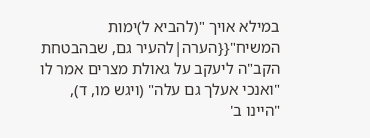במילא אויך "(להביא ל)ימות המשיח"{{הערה|להעיר גם, שבהבטחת הקב"ה ליעקב על גאולת מצרים אמר לו "ואנכי אעלך גם עלה" (ויגש מו, ד), "היינו ב'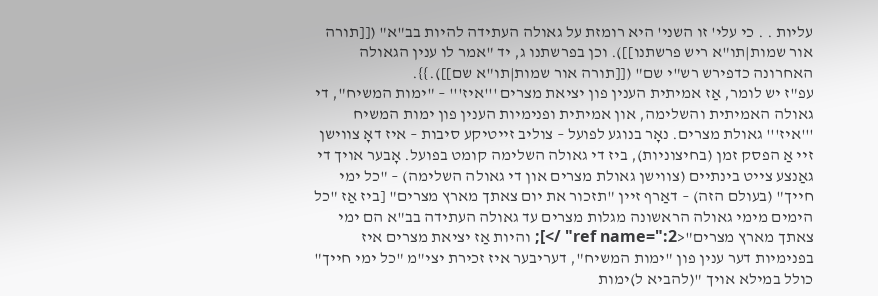עליות . . כי עלי' זו השני' היא רומזת על גאולה העתידה להיות בב"א" ([[תורה אור שמות|תו"א ריש פרשתנו]]). וכן בפרשתנו ג, יד "אמר לו ענין הגאולה האחרונה כדפירש רש"י שם" ([[תורה אור שמות|תו"א שם]]).}}.
עפ"ז יש לומר, אַז אמיתית הענין פון יציאת מצרים '''איז''' – "ימות המשיח", די גאולה האמיתית והשלימה, און אמיתית ופנימיות הענין פון ימות המשיח '''איז''' גאולת מצרים. נאָר בנוגע לפועל – צוליב זייטיקע סיבות – איז דאָ צווישן זיי אַ הפסק זמן (בחיצוניות), ביז די גאולה השלימה קומט בפועל. אָבער אויך די גאַנצע צייט בינתיים (צווישן גאולת מצרים און די גאולה השלימה) – "כל ימי חייך" (בעולם הזה) – דאַרף זיין "תזכור את יום צאתך מארץ מצרים" [ביז אַז "כל הימים מימי גאולה הראשונה מגלות מצרים עד גאולה העתידה בב"א הם ימי צאתך מארץ מצרים"<ref name=":2" />]; והיות אַז יציאת מצרים איז בפנימיות דער ענין פון "ימות המשיח", דעריבער איז זכירת יצי"מ "כל ימי חייך" כולל במילא אויך "(להביא ל)ימות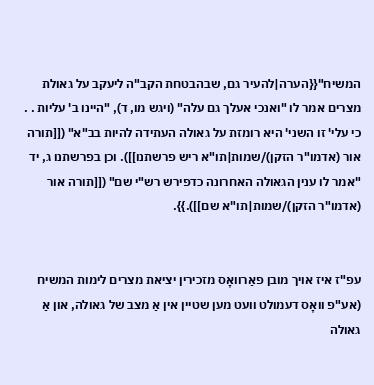המשיח"{{הערה|להעיר גם, שבהבטחת הקב"ה ליעקב על גאולת מצרים אמר לו "ואנכי אעלך גם עלה" (ויגש מו, ד), "היינו ב' עליות . . כי עלי' זו השני' היא רומזת על גאולה העתידה להיות בב"א" ([[תורה אור (אדמו"ר הזקן)/שמות|תו"א ריש פרשתנו]]). וכן בפרשתנו ג, יד "אמר לו ענין הגאולה האחרונה כדפירש רש"י שם" ([[תורה אור (אדמו"ר הזקן)/שמות|תו"א שם]]).}}.


עפ"ז איז אויך מובן פאַרוואָס מזכירין יציאת מצרים לימות המשיח (אע"פ וואָס דעמולט וועט מען שטיין אין אַ מצב של גאולה, און אַ גאולה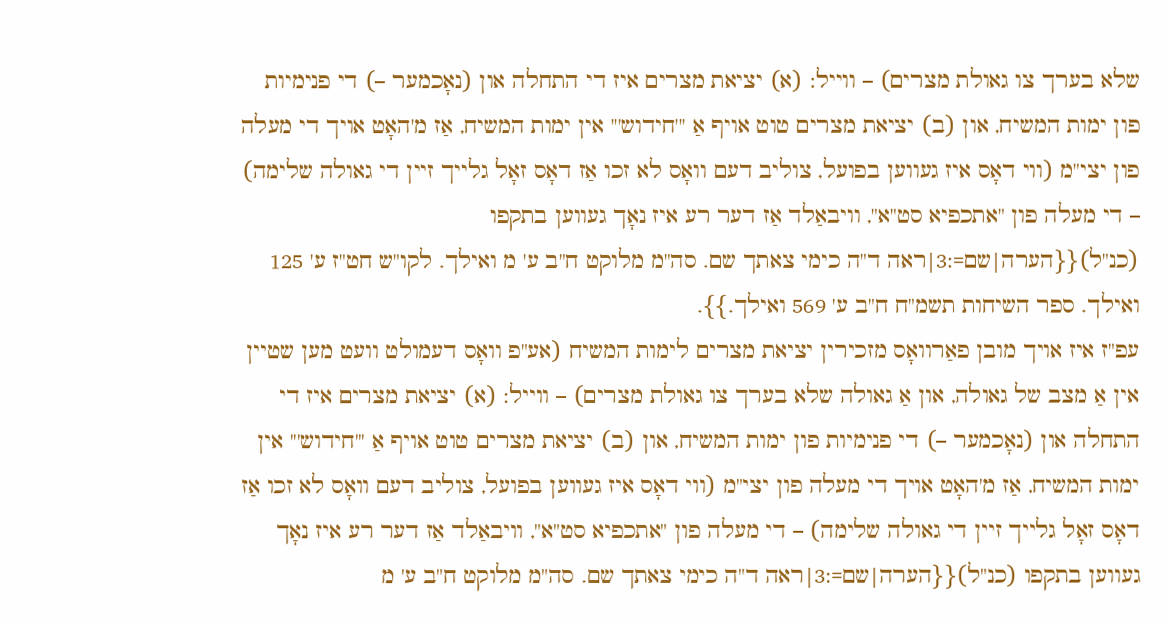שלא בערך צו גאולת מצרים) – ווייל: (א) יציאת מצרים איז די התחלה און (נאָכמער –) די פנימיות פון ימות המשיח, און (ב) יציאת מצרים טוט אויף אַ '''חידוש''' אין ימות המשיח, אַז מ'האָט אויך די מעלה פון יצי"מ (ווי דאָס איז געווען בפועל, צוליב דעם וואָס לא זכו אַז דאָס זאָל גלייך זיין די גאולה שלימה) – די מעלה פון "אתכפיא סט"א", וויבאַלד אַז דער רע איז נאָך געווען בתקפו (כנ"ל){{הערה|שם=:3|ראה ד"ה כימי צאתך שם. סה"מ מלוקט ח"ב ע' מ ואילך. לקו"ש חט"ז ע' 125 ואילך. ספר השיחות תשמ"ח ח"ב ע' 569 ואילך.}}.
עפ"ז איז אויך מובן פאַרוואָס מזכירין יציאת מצרים לימות המשיח (אע"פ וואָס דעמולט וועט מען שטיין אין אַ מצב של גאולה, און אַ גאולה שלא בערך צו גאולת מצרים) – ווייל: (א) יציאת מצרים איז די התחלה און (נאָכמער –) די פנימיות פון ימות המשיח, און (ב) יציאת מצרים טוט אויף אַ '''חידוש''' אין ימות המשיח, אַז מ'האָט אויך די מעלה פון יצי"מ (ווי דאָס איז געווען בפועל, צוליב דעם וואָס לא זכו אַז דאָס זאָל גלייך זיין די גאולה שלימה) – די מעלה פון "אתכפיא סט"א", וויבאַלד אַז דער רע איז נאָך געווען בתקפו (כנ"ל){{הערה|שם=:3|ראה ד"ה כימי צאתך שם. סה"מ מלוקט ח"ב ע' מ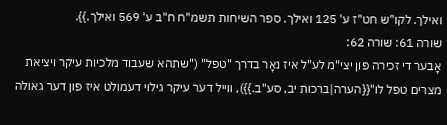ואילך. לקו"ש חט"ז ע' 125 ואילך. ספר השיחות תשמ"ח ח"ב ע' 569 ואילך.}}.
שורה 61: שורה 62:
אָבער די זכירה פון יצי"מ לע"ל איז נאָר בדרך "טפל" ("שתהא שעבוד מלכיות עיקר ויציאת מצרים טפל לו"{{הערה|ברכות יב, סע"ב.}}), ווייל דער עיקר גילוי דעמולט איז פון דער גאולה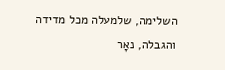השלימה, שלמעלה מכל מדידה והגבלה, נאָר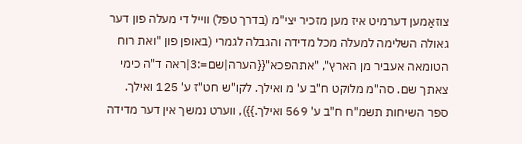צוזאַמען דערמיט איז מען מזכיר יצי"מ (בדרך טפל) ווייל די מעלה פון דער גאולה השלימה למעלה מכל מדידה והגבלה לגמרי (באופן פון "ואת רוח הטומאה אעביר מן הארץ", "אתהפכא"{{הערה|שם=:3|ראה ד"ה כימי צאתך שם. סה"מ מלוקט ח"ב ע' מ ואילך. לקו"ש חט"ז ע' 125 ואילך. ספר השיחות תשמ"ח ח"ב ע' 569 ואילך.}}), ווערט נמשך אין דער מדידה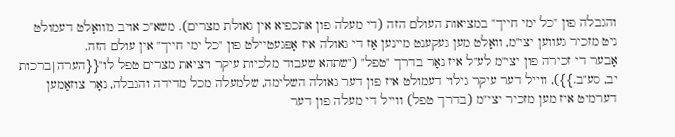והגבלה פון "כל ימי חייך" במציאות העולם הזה (די מעלה פון אתכפיא אין גאולת מצרים). משא"כ אויב מ'וואָלט דעמולט ניט מזכיר געווען יצי"מ, וואָלט מען געקענט מיינען אַז די גאולה איז אָפּגעטיילט פון "כל ימי חייך" אין עולם הזה.
אָבער די זכירה פון יצי"מ לע"ל איז נאָר בדרך "טפל" ("שתהא שעבוד מלכיות עיקר ויציאת מצרים טפל לו"{{הערה|ברכות יב, סע"ב.}}), ווייל דער עיקר גילוי דעמולט איז פון דער גאולה השלימה, שלמעלה מכל מדידה והגבלה, נאָר צוזאַמען דערמיט איז מען מזכיר יצי"מ (בדרך טפל) ווייל די מעלה פון דער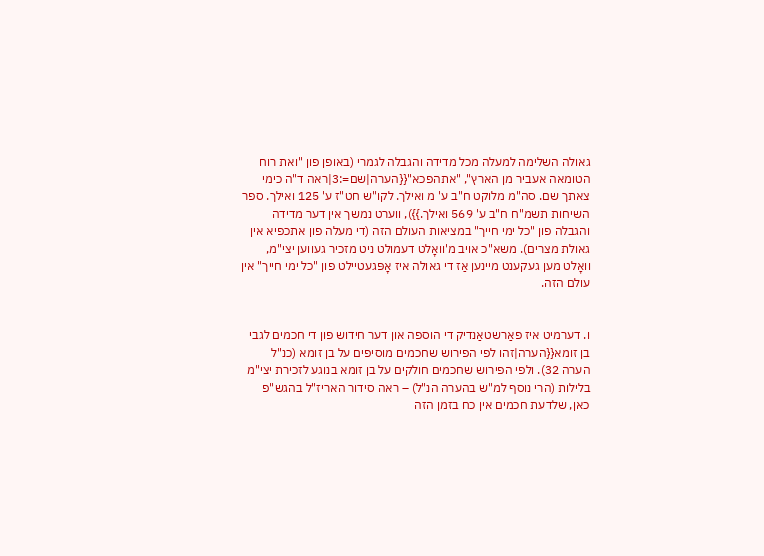גאולה השלימה למעלה מכל מדידה והגבלה לגמרי (באופן פון "ואת רוח הטומאה אעביר מן הארץ", "אתהפכא"{{הערה|שם=:3|ראה ד"ה כימי צאתך שם. סה"מ מלוקט ח"ב ע' מ ואילך. לקו"ש חט"ז ע' 125 ואילך. ספר השיחות תשמ"ח ח"ב ע' 569 ואילך.}}), ווערט נמשך אין דער מדידה והגבלה פון "כל ימי חייך" במציאות העולם הזה (די מעלה פון אתכפיא אין גאולת מצרים). משא"כ אויב מ'וואָלט דעמולט ניט מזכיר געווען יצי"מ, וואָלט מען געקענט מיינען אַז די גאולה איז אָפּגעטיילט פון "כל ימי חייך" אין עולם הזה.


ו. דערמיט איז פאַרשטאַנדיק די הוספה און דער חידוש פון די חכמים לגבי בן זומא{{הערה|זהו לפי הפירוש שחכמים מוסיפים על בן זומא (כנ"ל הערה 32). ולפי הפירוש שחכמים חולקים על בן זומא בנוגע לזכירת יצי"מ בלילות (הרי נוסף למ"ש בהערה הנ"ל) – ראה סידור האריז"ל בהגש"פ כאן, שלדעת חכמים אין כח בזמן הזה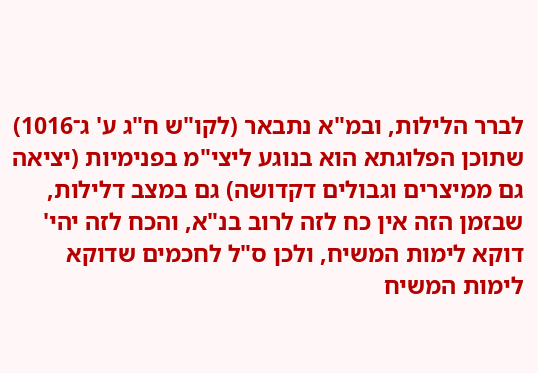לברר הלילות, ובמ"א נתבאר (לקו"ש ח"ג ע' ג־1016) שתוכן הפלוגתא הוא בנוגע ליצי"מ בפנימיות (יציאה גם ממיצרים וגבולים דקדושה) גם במצב דלילות, שבזמן הזה אין כח לזה לרוב בנ"א, והכח לזה יהי' דוקא לימות המשיח, ולכן ס"ל לחכמים שדוקא לימות המשיח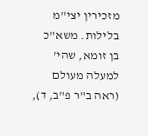מזכירין יצי"מ בלילות. משא"כ בן זומא, שהי' למעלה מעולם (ראה ב"ר פ"ב, ד),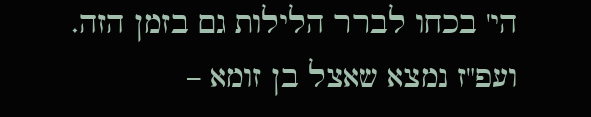הי' בכחו לברר הלילות גם בזמן הזה. ועפ"ז נמצא שאצל בן זומא –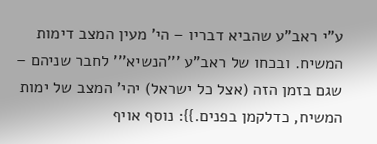ע"י ראב"ע שהביא דבריו – הי' מעין המצב דימות המשיח. ובכחו של ראב"ע '''הנשיא''' לחבר שניהם – שגם בזמן הזה (אצל כל ישראל) יהי' המצב של ימות המשיח, כדלקמן בפנים.}}: נוסף אויף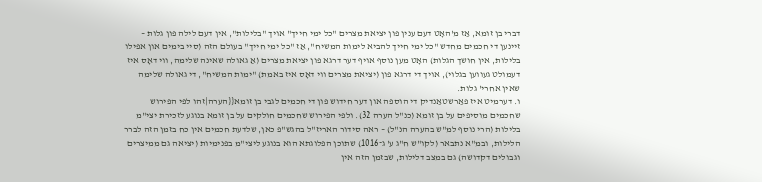דברי בן זומא, אַז מ'האָט דעם ענין פון יציאת מצרים "כל ימי חייך" אויך "בלילות", אין דעם לילה פון גלות – זיינען די חכמים מחדש "כל ימי חייך להביא לימות המשיח", אַז "כל ימי חייך" בעולם הזה (סיי בימים און אפילו בלילות, אין חושך הגלות) האָט מען נוסף אויף דער דרגא פון יציאת מצרים (אַ גאולה שאינה שלימה, ווי דאָס איז דעמולט געווען בגלוי), אויך די דרגא פון (יציאת מצרים ווי דאָס איז באמת) "ימות המשיח", די גאולה שלימה שאין אחרי' גלות.
ו. דערמיט איז פאַרשטאַנדיק די הוספה און דער חידוש פון די חכמים לגבי בן זומא{{הערה|זהו לפי הפירוש שחכמים מוסיפים על בן זומא (כנ"ל הערה 32). ולפי הפירוש שחכמים חולקים על בן זומא בנוגע לזכירת יצי"מ בלילות (הרי נוסף למ"ש בהערה הנ"ל) – ראה סידור האריז"ל בהגש"פ כאן, שלדעת חכמים אין כח בזמן הזה לברר הלילות, ובמ"א נתבאר (לקו"ש ח"ג ע' ג־1016) שתוכן הפלוגתא הוא בנוגע ליצי"מ בפנימיות (יציאה גם ממיצרים וגבולים דקדושה) גם במצב דלילות, שבזמן הזה אין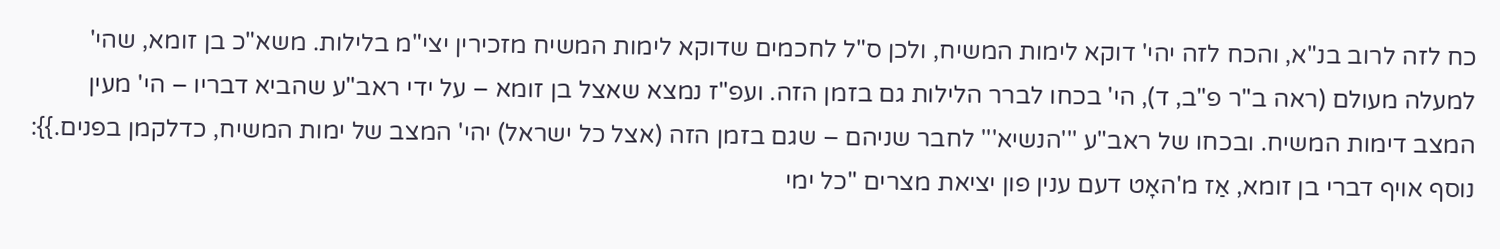כח לזה לרוב בנ"א, והכח לזה יהי' דוקא לימות המשיח, ולכן ס"ל לחכמים שדוקא לימות המשיח מזכירין יצי"מ בלילות. משא"כ בן זומא, שהי' למעלה מעולם (ראה ב"ר פ"ב, ד), הי' בכחו לברר הלילות גם בזמן הזה. ועפ"ז נמצא שאצל בן זומא – על ידי ראב"ע שהביא דבריו – הי' מעין המצב דימות המשיח. ובכחו של ראב"ע '''הנשיא''' לחבר שניהם – שגם בזמן הזה (אצל כל ישראל) יהי' המצב של ימות המשיח, כדלקמן בפנים.}}: נוסף אויף דברי בן זומא, אַז מ'האָט דעם ענין פון יציאת מצרים "כל ימי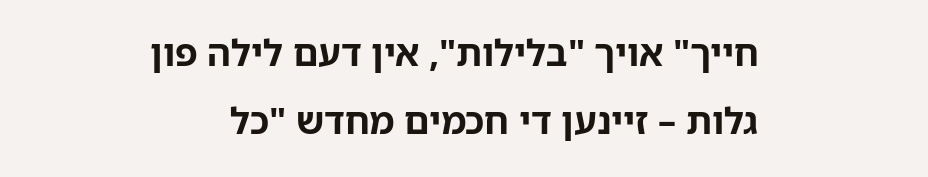חייך" אויך "בלילות", אין דעם לילה פון גלות – זיינען די חכמים מחדש "כל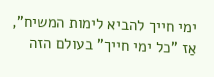ימי חייך להביא לימות המשיח", אַז "כל ימי חייך" בעולם הזה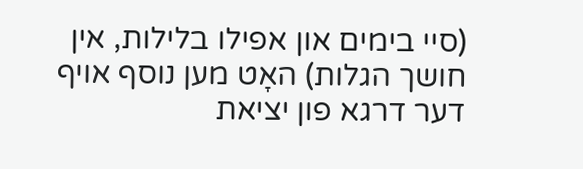(סיי בימים און אפילו בלילות, אין חושך הגלות) האָט מען נוסף אויף דער דרגא פון יציאת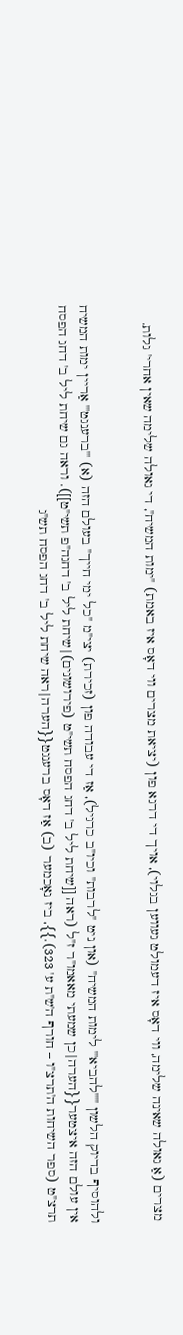מצרים (אַ גאולה שאינה שלימה, ווי דאָס איז דעמולט געווען בגלוי), אויך די דרגא פון (יציאת מצרים ווי דאָס איז באמת) "ימות המשיח", די גאולה שלימה שאין אחרי' גלות.


ולהוסיף בדיוק הלשון "'''להביא''' לימות המשיח" (און ניט "לרבות" וכיו"ב כרגיל), אַז די עבודה פון (זכירת) יצי"מ "כל ימי חייך" בעולם הזה (א) '''ברענגט''' אַריין ימות המשיח אין עולם הזה איצטער{{הערה|כן שמעתי מאאמו"ר ז"ל (ראה [[שיחת ליל ב' דחג הפסח תשי"ט (פירושונים)|שיחת ליל ב' דחגה"פ תשי"ט]]). וראה גם שיחת ליל ב' דחג הפסח תרצ"ט (ספר השיחות ה'תרצ"ו – חורף ה'ש"ת ע' 323).}}, ביז נאָכמער (ב) אַז דאָס ברענגט{{הערה|ראה שיחת ליל ב' דחג הפסח תש"ג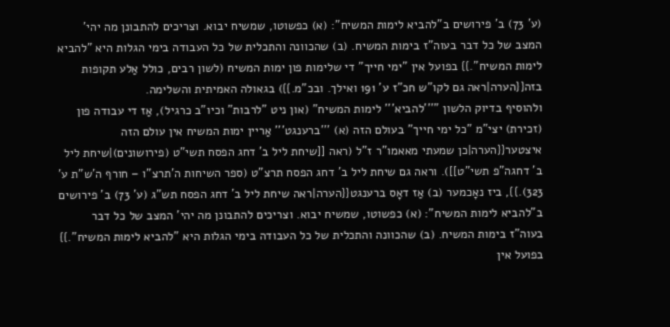(ע' 73) ב' פירושים ב"להביא לימות המשיח": (א) כפשוטו, שמשיח יבוא. וצריכים להתבונן מה יהי' המצב של כל דבר בעוה"ז בימות המשיח. (ב) שהכוונה והתכלית של כל העבודה בימי הגלות היא "להביא לימות המשיח".}} בפועל אין "ימי חייך" די שלימות פון ימות המשיח (לשון רבים, כולל אַלע תקופות בזה{{הערה|ראה גם לקו"ש חכ"ז ע' 191 ואילך. ובכ"מ.}}) בגאולה האמיתית והשלימה.
ולהוסיף בדיוק הלשון "'''להביא''' לימות המשיח" (און ניט "לרבות" וכיו"ב כרגיל), אַז די עבודה פון (זכירת) יצי"מ "כל ימי חייך" בעולם הזה (א) '''ברענגט''' אַריין ימות המשיח אין עולם הזה איצטער{{הערה|כן שמעתי מאאמו"ר ז"ל (ראה [[שיחת ליל ב' דחג הפסח תשי"ט (פירושונים)|שיחת ליל ב' דחגה"פ תשי"ט]]). וראה גם שיחת ליל ב' דחג הפסח תרצ"ט (ספר השיחות ה'תרצ"ו – חורף ה'ש"ת ע' 323).}}, ביז נאָכמער (ב) אַז דאָס ברענגט{{הערה|ראה שיחת ליל ב' דחג הפסח תש"ג (ע' 73) ב' פירושים ב"להביא לימות המשיח": (א) כפשוטו, שמשיח יבוא. וצריכים להתבונן מה יהי' המצב של כל דבר בעוה"ז בימות המשיח. (ב) שהכוונה והתכלית של כל העבודה בימי הגלות היא "להביא לימות המשיח".}} בפועל אין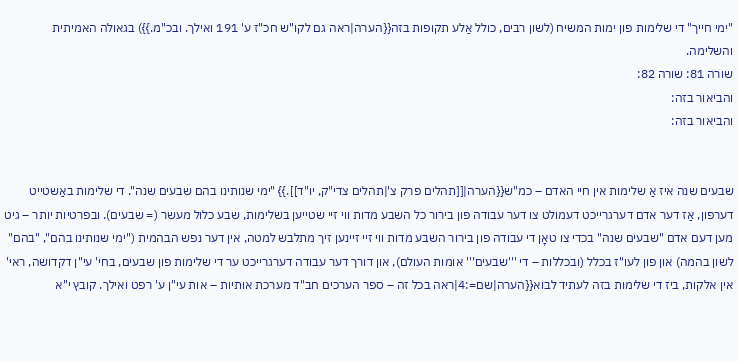"ימי חייך" די שלימות פון ימות המשיח (לשון רבים, כולל אַלע תקופות בזה{{הערה|ראה גם לקו"ש חכ"ז ע' 191 ואילך. ובכ"מ.}}) בגאולה האמיתית והשלימה.
שורה 81: שורה 82:
והביאור בזה:
והביאור בזה:


שבעים שנה איז אַ שלימות אין חיי האדם – כמ"ש{{הערה|[[תהלים פרק צ'|תהלים צדי"ק, יו"ד]].}} "ימי שנותינו בהם שבעים שנה". די שלימות באַשטייט דערפון, אַז דער אדם דערגרייכט דעמולט צו דער עבודה פון בירור כל השבע מדות ווי זיי שטייען בשלימות, שבע כלול מעשר (= שבעים). ובפרטיות יותר – גיט מען דעם אדם "שבעים שנה" בכדי צו טאָן די עבודה פון בירור השבע מדות ווי זיי זיינען זיך מתלבש למטה, אין דער נפש הבהמית ("ימי שנותינו בהם", "בהם" לשון בהמה) און פון לעו"ז בכלל (ובכללות – די '''שבעים''' אומות העולם), און דורך דער עבודה דערגרייכט ער די שלימות פון שבעים, בחי' עי"ן דקדושה, ראי' אין אלקות, ביז די שלימות בזה לעתיד לבוא{{הערה|שם=:4|ראה בכל זה – ספר הערכים חב"ד מערכת אותיות – אות עי"ן ע' רפט ואילך. קובץ י"א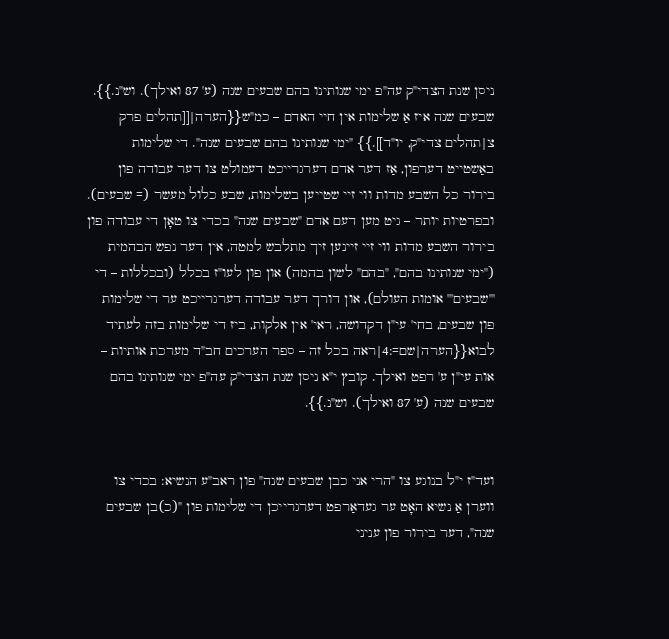ניסן שנת הצדי"ק עה"פ ימי שנותינו בהם שבעים שנה (ע' 87 ואילך). וש"נ.}}.
שבעים שנה איז אַ שלימות אין חיי האדם – כמ"ש{{הערה|[[תהלים פרק צ|תהלים צדי"ק, יו"ד]].}} "ימי שנותינו בהם שבעים שנה". די שלימות באַשטייט דערפון, אַז דער אדם דערגרייכט דעמולט צו דער עבודה פון בירור כל השבע מדות ווי זיי שטייען בשלימות, שבע כלול מעשר (= שבעים). ובפרטיות יותר – גיט מען דעם אדם "שבעים שנה" בכדי צו טאָן די עבודה פון בירור השבע מדות ווי זיי זיינען זיך מתלבש למטה, אין דער נפש הבהמית ("ימי שנותינו בהם", "בהם" לשון בהמה) און פון לעו"ז בכלל (ובכללות – די '''שבעים''' אומות העולם), און דורך דער עבודה דערגרייכט ער די שלימות פון שבעים, בחי' עי"ן דקדושה, ראי' אין אלקות, ביז די שלימות בזה לעתיד לבוא{{הערה|שם=:4|ראה בכל זה – ספר הערכים חב"ד מערכת אותיות – אות עי"ן ע' רפט ואילך. קובץ י"א ניסן שנת הצדי"ק עה"פ ימי שנותינו בהם שבעים שנה (ע' 87 ואילך). וש"נ.}}.


ועד"ז י"ל בנוגע צו "הרי אני כבן שבעים שנה" פון ראב"ע הנשיא: בכדי צו ווערן אַ נשיא האָט ער געדאַרפט דערגרייכן די שלימות פון "(כ)בן שבעים שנה", דער בירור פון עניני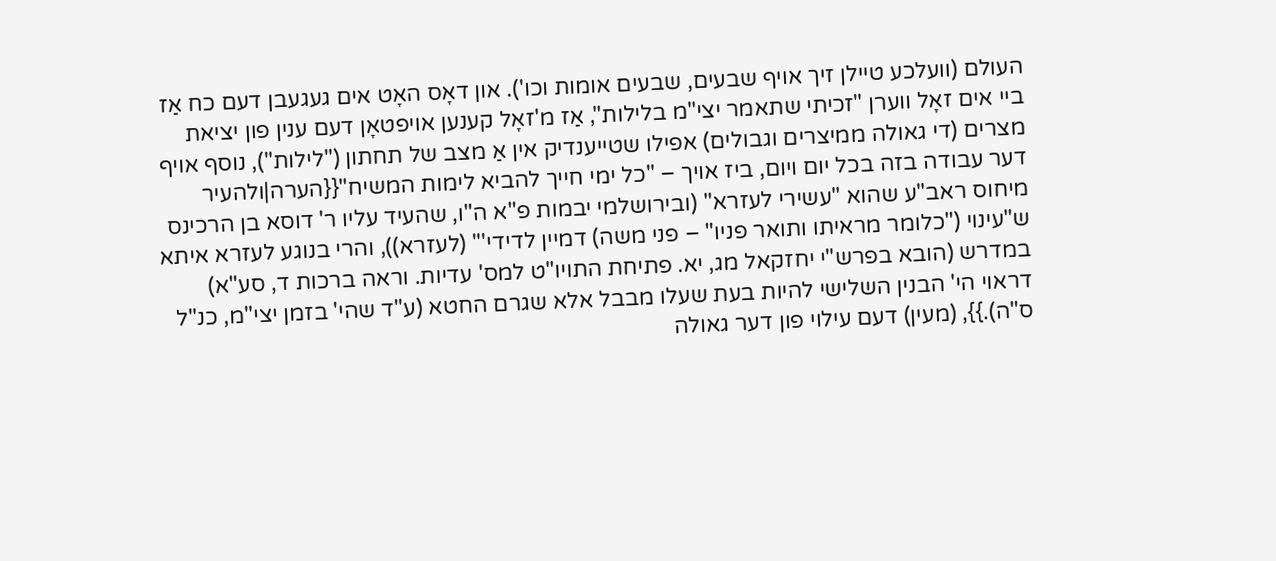העולם (וועלכע טיילן זיך אויף שבעים, שבעים אומות וכו'). און דאָס האָט אים געגעבן דעם כח אַז ביי אים זאָל ווערן "זכיתי שתאמר יצי"מ בלילות", אַז מ'זאָל קענען אויפטאָן דעם ענין פון יציאת מצרים (די גאולה ממיצרים וגבולים) אפילו שטייענדיק אין אַ מצב של תחתון ("לילות"), נוסף אויף דער עבודה בזה בכל יום ויום, ביז אויך – "כל ימי חייך להביא לימות המשיח"{{הערה|ולהעיר מיחוס ראב"ע שהוא "עשירי לעזרא" (ובירושלמי יבמות פ"א ה"ו, שהעיד עליו ר' דוסא בן הרכינס ש"עינוי ("כלומר מראיתו ותואר פניו" – פני משה) דמיין לדידי'" (לעזרא)), והרי בנוגע לעזרא איתא במדרש (הובא בפרש"י יחזקאל מג, יא. פתיחת התויו"ט למס' עדיות. וראה ברכות ד, סע"א) דראוי הי' הבנין השלישי להיות בעת שעלו מבבל אלא שגרם החטא (ע"ד שהי' בזמן יצי"מ, כנ"ל ס"ה).}}, (מעין) דעם עילוי פון דער גאולה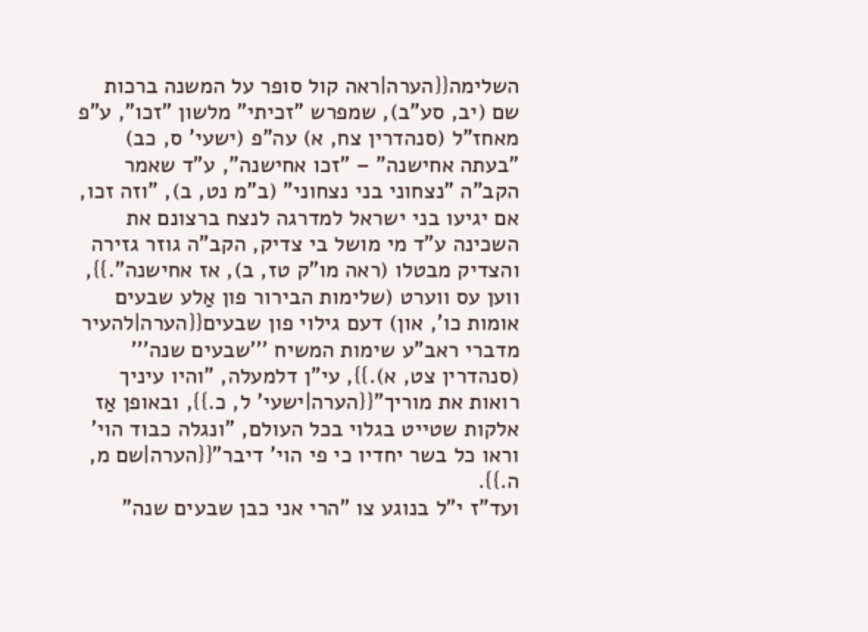השלימה{{הערה|ראה קול סופר על המשנה ברכות שם (יב, סע"ב), שמפרש "זכיתי" מלשון "זכו", ע"פ מאחז"ל (סנהדרין צח, א) עה"פ (ישעי' ס, כב) "בעתה אחישנה" – "זכו אחישנה", ע"ד שאמר הקב"ה "נצחוני בני נצחוני" (ב"מ נט, ב), "וזה זכו, אם יגיעו בני ישראל למדרגה לנצח ברצונם את השכינה ע"ד מי מושל בי צדיק, הקב"ה גוזר גזירה והצדיק מבטלו (ראה מו"ק טז, ב), אז אחישנה".}}, ווען עס ווערט (שלימות הבירור פון אַלע שבעים אומות כו', און) דעם גילוי פון שבעים{{הערה|להעיר מדברי ראב"ע שימות המשיח '''שבעים שנה''' (סנהדרין צט, א).}}, עי"ן דלמעלה, "והיו עיניך רואות את מוריך"{{הערה|ישעי' ל, כ.}}, ובאופן אַז אלקות שטייט בגלוי בכל העולם, "ונגלה כבוד הוי' וראו כל בשר יחדיו כי פי הוי' דיבר"{{הערה|שם מ, ה.}}.
ועד"ז י"ל בנוגע צו "הרי אני כבן שבעים שנה"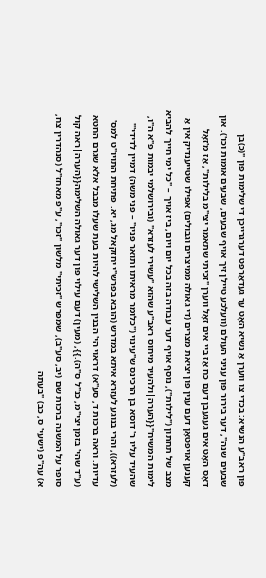פון ראב"ע הנשיא: בכדי צו ווערן אַ נשיא האָט ער געדאַרפט דערגרייכן די שלימות פון "(כ)בן שבעים שנה", דער בירור פון עניני העולם (וועלכע טיילן זיך אויף שבעים, שבעים אומות וכו'). און דאָס האָט אים געגעבן דעם כח אַז ביי אים זאָל ווערן "זכיתי שתאמר יצי"מ בלילות", אַז מ'זאָל קענען אויפטאָן דעם ענין פון יציאת מצרים (די גאולה ממיצרים וגבולים) אפילו שטייענדיק אין אַ מצב של תחתון ("לילות"), נוסף אויף דער עבודה בזה בכל יום ויום, ביז אויך – "כל ימי חייך להביא לימות המשיח"{{הערה|ולהעיר מיחוס ראב"ע שהוא "עשירי לעזרא" (ובירושלמי יבמות פ"א ה"ו, שהעיד עליו ר' דוסא בן הרכינס ש"עינוי ("כלומר מראיתו ותואר פניו" – פני משה) דמיין לדידי'" (לעזרא)), והרי בנוגע לעזרא איתא במדרש (הובא בפרש"י יחזקאל מג, יא. פתיחת התויו"ט למס' עדיות. וראה ברכות ד, סע"א) דראוי הי' הבנין השלישי להיות בעת שעלו מבבל אלא שגרם החטא (ע"ד שהי' בזמן יצי"מ, כנ"ל ס"ה).}}, (מעין) דעם עילוי פון דער גאולה השלימה{{הערה|ראה קול סופר על המשנה ברכות שם (יב, סע"ב), שמפרש "זכיתי" מלשון "זכו", ע"פ מאחז"ל (סנהדרין צח, א) עה"פ (ישעי' ס, כב) "בעתה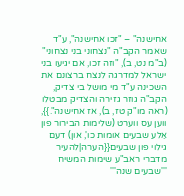אחישנה" – "זכו אחישנה", ע"ד שאמר הקב"ה "נצחוני בני נצחוני" (ב"מ נט, ב), "וזה זכו, אם יגיעו בני ישראל למדרגה לנצח ברצונם את השכינה ע"ד מי מושל בי צדיק, הקב"ה גוזר גזירה והצדיק מבטלו (ראה מו"ק טז, ב), אז אחישנה".}}, ווען עס ווערט (שלימות הבירור פון אַלע שבעים אומות כו', און) דעם גילוי פון שבעים{{הערה|להעיר מדברי ראב"ע שימות המשיח '''שבעים שנה'''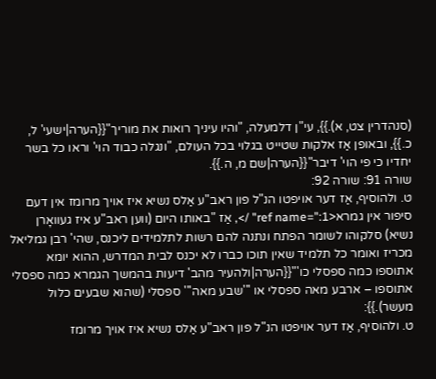(סנהדרין צט, א).}}, עי"ן דלמעלה, "והיו עיניך רואות את מוריך"{{הערה|ישעי' ל, כ.}}, ובאופן אַז אלקות שטייט בגלוי בכל העולם, "ונגלה כבוד הוי' וראו כל בשר יחדיו כי פי הוי' דיבר"{{הערה|שם מ, ה.}}.
שורה 91: שורה 92:
ט. ולהוסיף, אַז דער אויפטו הנ"ל פון ראב"ע אַלס נשיא איז אויך מרומז אין דעם סיפור אין גמרא<ref name=":1" />, אַז "באותו היום (ווען ראב"ע איז געוואָרן נשיא) סלקוהו לשומר הפתח ונתנה להם רשות לתלמידים ליכנס, שהי' רבן גמליאל מכריז ואומר כל תלמיד שאין תוכו כברו לא יכנס לבית המדרש, ההוא יומא אתוספו כמה ספסלי כו'"{{הערה|ולהעיר מהב' דיעות בהמשך הגמרא כמה ספסלי אתוספו – ארבע מאה ספסלי או '''שבע מאה''' ספסלי (שהוא שבעים כלול מעשר).}}:
ט. ולהוסיף, אַז דער אויפטו הנ"ל פון ראב"ע אַלס נשיא איז אויך מרומז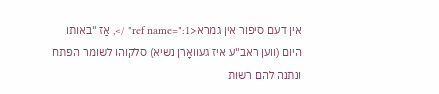אין דעם סיפור אין גמרא<ref name=":1" />, אַז "באותו היום (ווען ראב"ע איז געוואָרן נשיא) סלקוהו לשומר הפתח ונתנה להם רשות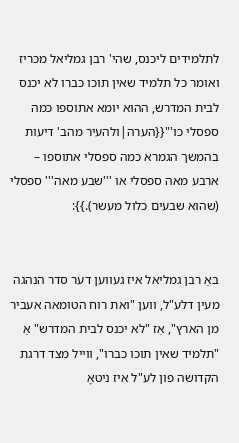לתלמידים ליכנס, שהי' רבן גמליאל מכריז ואומר כל תלמיד שאין תוכו כברו לא יכנס לבית המדרש, ההוא יומא אתוספו כמה ספסלי כו'"{{הערה|ולהעיר מהב' דיעות בהמשך הגמרא כמה ספסלי אתוספו – ארבע מאה ספסלי או '''שבע מאה''' ספסלי (שהוא שבעים כלול מעשר).}}:


באַ רבן גמליאל איז געווען דער סדר הנהגה מעין דלע"ל, ווען "ואת רוח הטומאה אעביר מן הארץ", אַז "לא יכנס לבית המדרש" אַ "תלמיד שאין תוכו כברו", ווייל מצד דרגת הקדושה פון לע"ל איז ניטאָ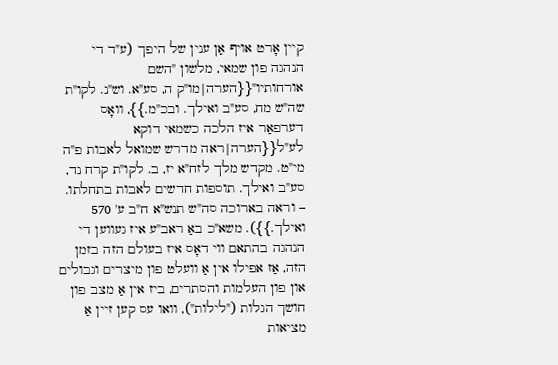קיין אָרט אויף אַן ענין של היפך (ע"ד די הנהגה פון שמאי, מלשון "השם אורחותיו"{{הערה|מו"ק ה, סע"א. וש"נ. לקו"ת שה"ש מח, סע"ב ואילך. ובכ"מ.}}, וואָס דערפאַר איז הלכה כשמאי דוקא לע"ל{{הערה|ראה מדרש שמואל לאבות פ"ה מי"ט. מקדש מלך לזח"א יז, ב. לקו"ת קרח נד, סע"ב ואילך. תוספות חדשים לאבות בתחלתו. – וראה בארוכה סה"ש תנש"א ח"ב ע' 570 ואילך.}}). משא"כ באַ ראב"ע איז געווען די הנהגה בהתאם ווי דאָס איז בעולם הזה בזמן הזה, אַז אפילו אין אַ וועלט פון מיצרים וגבולים און פון העלמות והסתרים, ביז אין אַ מצב פון חושך הגלות ("לילות"), וואו עס קען זיין אַ מציאות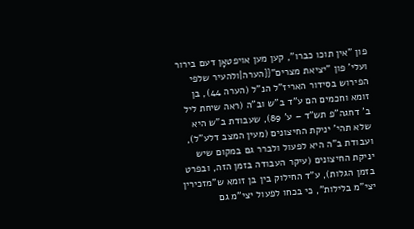פון "אין תוכו כברו", קען מען אויפטאָן דעם בירור ועלי' פון "יציאת מצרים"{{הערה|ולהעיר שלפי הפירוש בסידור האריז"ל הנ"ל (הערה 44), בן זומא וחכמים הם ע"ד ב"ש וב"ה (ראה שיחת ליל ב' דחגה"פ תש"ד – ע' 89), שעבודת ב"ש היא שלא תהי' יניקת החיצונים (מעין המצב דלע"ל), ועבודת ב"ה היא לפעול ולברר גם במקום שיש יניקת החיצונים (עיקר העבודה בזמן הזה, ובפרט בזמן הגלות), ע"ד החילוק בין בן זומא ש"מזכירין יצי"מ בלילות", כי בכחו לפעול יצי"מ גם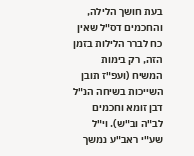בעת חושך הלילה, והחכמים דס"ל שאין כח לברר הלילות בזמן הזה, רק בימות המשיח (ועפ"ז תובן השייכות בשיחה הנ"ל דבן זומא וחכמים לב"ה וב"ש). וי"ל שע"י ראב"ע נמשך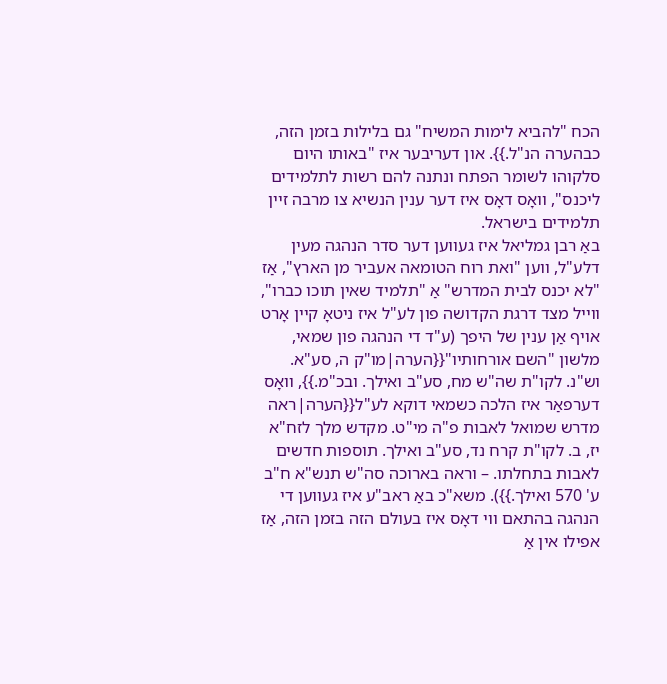הכח "להביא לימות המשיח" גם בלילות בזמן הזה, כבהערה הנ"ל.}}. און דעריבער איז "באותו היום סלקוהו לשומר הפתח ונתנה להם רשות לתלמידים ליכנס", וואָס דאָס איז דער ענין הנשיא צו מרבה זיין תלמידים בישראל.
באַ רבן גמליאל איז געווען דער סדר הנהגה מעין דלע"ל, ווען "ואת רוח הטומאה אעביר מן הארץ", אַז "לא יכנס לבית המדרש" אַ "תלמיד שאין תוכו כברו", ווייל מצד דרגת הקדושה פון לע"ל איז ניטאָ קיין אָרט אויף אַן ענין של היפך (ע"ד די הנהגה פון שמאי, מלשון "השם אורחותיו"{{הערה|מו"ק ה, סע"א. וש"נ. לקו"ת שה"ש מח, סע"ב ואילך. ובכ"מ.}}, וואָס דערפאַר איז הלכה כשמאי דוקא לע"ל{{הערה|ראה מדרש שמואל לאבות פ"ה מי"ט. מקדש מלך לזח"א יז, ב. לקו"ת קרח נד, סע"ב ואילך. תוספות חדשים לאבות בתחלתו. – וראה בארוכה סה"ש תנש"א ח"ב ע' 570 ואילך.}}). משא"כ באַ ראב"ע איז געווען די הנהגה בהתאם ווי דאָס איז בעולם הזה בזמן הזה, אַז אפילו אין אַ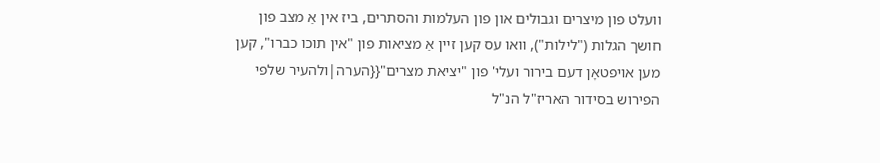וועלט פון מיצרים וגבולים און פון העלמות והסתרים, ביז אין אַ מצב פון חושך הגלות ("לילות"), וואו עס קען זיין אַ מציאות פון "אין תוכו כברו", קען מען אויפטאָן דעם בירור ועלי' פון "יציאת מצרים"{{הערה|ולהעיר שלפי הפירוש בסידור האריז"ל הנ"ל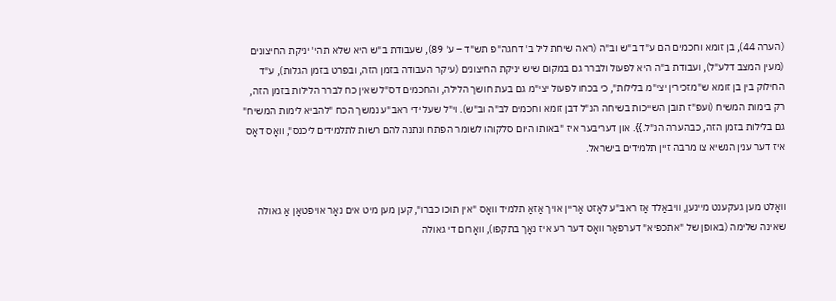(הערה 44), בן זומא וחכמים הם ע"ד ב"ש וב"ה (ראה שיחת ליל ב' דחגה"פ תש"ד – ע' 89), שעבודת ב"ש היא שלא תהי' יניקת החיצונים (מעין המצב דלע"ל), ועבודת ב"ה היא לפעול ולברר גם במקום שיש יניקת החיצונים (עיקר העבודה בזמן הזה, ובפרט בזמן הגלות), ע"ד החילוק בין בן זומא ש"מזכירין יצי"מ בלילות", כי בכחו לפעול יצי"מ גם בעת חושך הלילה, והחכמים דס"ל שאין כח לברר הלילות בזמן הזה, רק בימות המשיח (ועפ"ז תובן השייכות בשיחה הנ"ל דבן זומא וחכמים לב"ה וב"ש). וי"ל שעל ידי ראב"ע נמשך הכח "להביא לימות המשיח" גם בלילות בזמן הזה, כבהערה הנ"ל.}}. און דעריבער איז "באותו היום סלקוהו לשומר הפתח ונתנה להם רשות לתלמידים ליכנס", וואָס דאָס איז דער ענין הנשיא צו מרבה זיין תלמידים בישראל.


וואָלט מען געקענט מיינען, וויבאַלד אַז ראב"ע לאָזט אַריין אויך אַזאַ תלמיד וואָס "אין תוכו כברו", קען מען מיט אים נאָר אויפטאָן אַ גאולה שאינה שלימה (באופן של "אתכפיא" דערפאַר וואָס דער רע איז נאָך בתקפו), וואָרום די גאולה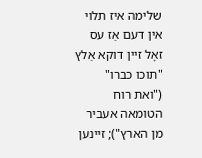שלימה איז תלוי אין דעם אַז עס זאָל זיין דוקא אַלץ "תוכו כברו" ("ואת רוח הטומאה אעביר מן הארץ"); זיינען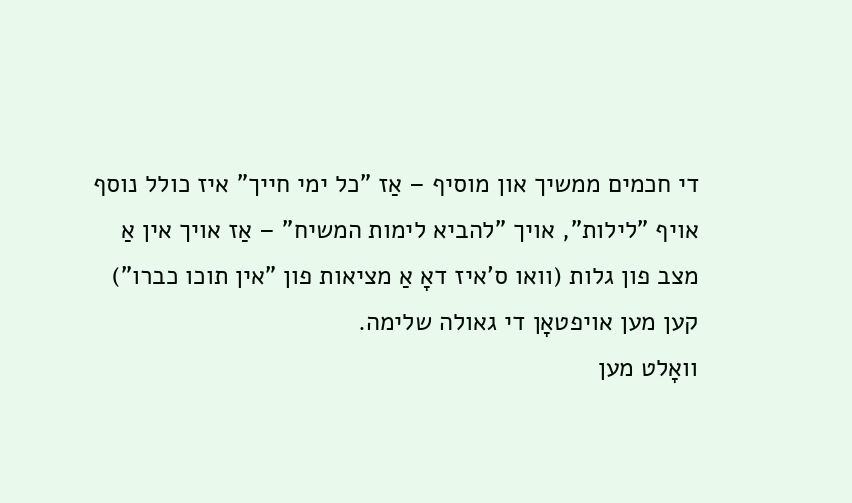די חכמים ממשיך און מוסיף – אַז "כל ימי חייך" איז כולל נוסף אויף "לילות", אויך "להביא לימות המשיח" – אַז אויך אין אַ מצב פון גלות (וואו ס'איז דאָ אַ מציאות פון "אין תוכו כברו") קען מען אויפטאָן די גאולה שלימה.
וואָלט מען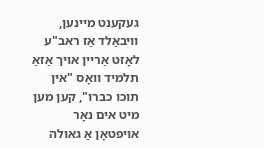געקענט מיינען, וויבאַלד אַז ראב"ע לאָזט אַריין אויך אַזאַ תלמיד וואָס "אין תוכו כברו", קען מען מיט אים נאָר אויפטאָן אַ גאולה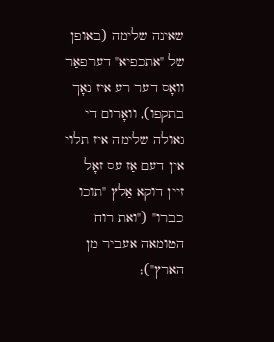שאינה שלימה (באופן של "אתכפיא" דערפאַר וואָס דער רע איז נאָך בתקפו), וואָרום די גאולה שלימה איז תלוי אין דעם אַז עס זאָל זיין דוקא אַלץ "תוכו כברו" ("ואת רוח הטומאה אעביר מן הארץ");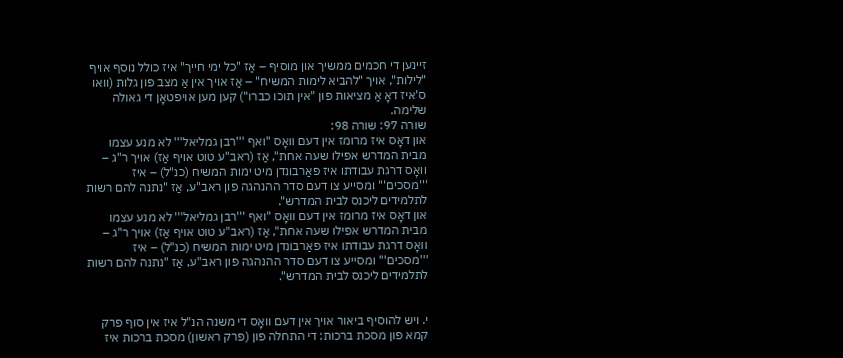זיינען די חכמים ממשיך און מוסיף – אַז "כל ימי חייך" איז כולל נוסף אויף "לילות", אויך "להביא לימות המשיח" – אַז אויך אין אַ מצב פון גלות (וואו ס'איז דאָ אַ מציאות פון "אין תוכו כברו") קען מען אויפטאָן די גאולה שלימה.
שורה 97: שורה 98:
און דאָס איז מרומז אין דעם וואָס "ואף '''רבן גמליאל''' לא מנע עצמו מבית המדרש אפילו שעה אחת", אַז (ראב"ע טוט אויף אַז) אויך ר"ג – וואָס דרגת עבודתו איז פאַרבונדן מיט ימות המשיח (כנ"ל) – איז '''מסכים''' ומסייע צו דעם סדר ההנהגה פון ראב"ע, אַז "נתנה להם רשות לתלמידים ליכנס לבית המדרש".
און דאָס איז מרומז אין דעם וואָס "ואף '''רבן גמליאל''' לא מנע עצמו מבית המדרש אפילו שעה אחת", אַז (ראב"ע טוט אויף אַז) אויך ר"ג – וואָס דרגת עבודתו איז פאַרבונדן מיט ימות המשיח (כנ"ל) – איז '''מסכים''' ומסייע צו דעם סדר ההנהגה פון ראב"ע, אַז "נתנה להם רשות לתלמידים ליכנס לבית המדרש".


י. ויש להוסיף ביאור אויך אין דעם וואָס די משנה הנ"ל איז אין סוף פרק קמא פון מסכת ברכות: די התחלה פון (פרק ראשון) מסכת ברכות איז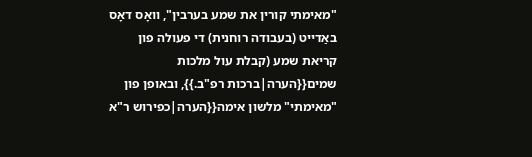"מאימתי קורין את שמע בערבין", וואָס דאָס באַדייט (בעבודה רוחנית) די פעולה פון קריאת שמע (קבלת עול מלכות שמים{{הערה|ברכות רפ"ב.}}, ובאופן פון "מאימתי" מלשון אימה{{הערה|כפירוש ר"א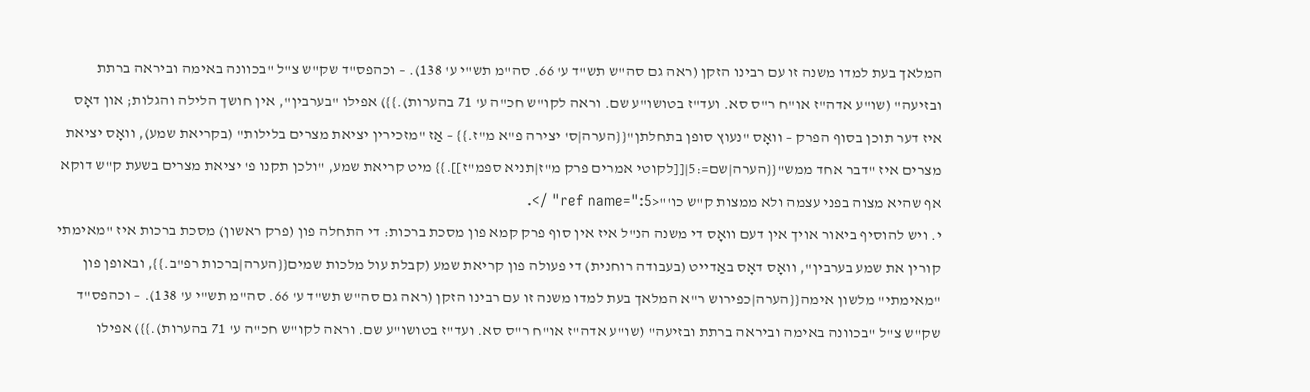המלאך בעת למדו משנה זו עם רבינו הזקן (ראה גם סה"ש תש"ד ע' 66. סה"מ תש"י ע' 138). – וכהפס"ד שק"ש צ"ל "בכוונה באימה וביראה ברתת ובזיעה" (שו"ע אדה"ז או"ח ר"ס סא. ועד"ז בטושו"ע שם. וראה לקו"ש חכ"ה ע' 71 בהערות).}}) אפילו "בערבין", אין חושך הלילה והגלות; און דאָס איז דער תוכן בסוף הפרק – וואָס "נעוץ סופן בתחלתן"{{הערה|ס' יצירה פ"א מ"ז.}} – אַז "מזכירין יציאת מצרים בלילות" (בקריאת שמע), וואָס יציאת מצרים איז "דבר אחד ממש"{{הערה|שם=:5|[[לקוטי אמרים פרק מ"ז|תניא ספמ"ז]].}} מיט קריאת שמע, "ולכן תקנו פ' יציאת מצרים בשעת ק"ש דוקא אף שהיא מצוה בפני עצמה ולא ממצות ק"ש כו'"<ref name=":5" />.
י. ויש להוסיף ביאור אויך אין דעם וואָס די משנה הנ"ל איז אין סוף פרק קמא פון מסכת ברכות: די התחלה פון (פרק ראשון) מסכת ברכות איז "מאימתי קורין את שמע בערבין", וואָס דאָס באַדייט (בעבודה רוחנית) די פעולה פון קריאת שמע (קבלת עול מלכות שמים{{הערה|ברכות רפ"ב.}}, ובאופן פון "מאימתי" מלשון אימה{{הערה|כפירוש ר"א המלאך בעת למדו משנה זו עם רבינו הזקן (ראה גם סה"ש תש"ד ע' 66. סה"מ תש"י ע' 138). – וכהפס"ד שק"ש צ"ל "בכוונה באימה וביראה ברתת ובזיעה" (שו"ע אדה"ז או"ח ר"ס סא. ועד"ז בטושו"ע שם. וראה לקו"ש חכ"ה ע' 71 בהערות).}}) אפילו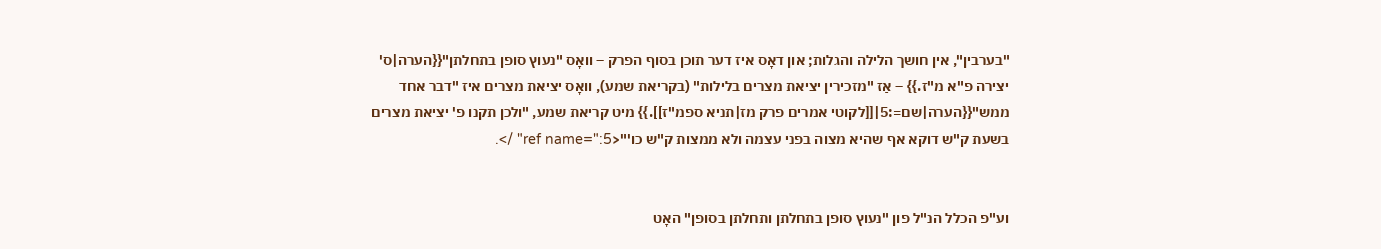"בערבין", אין חושך הלילה והגלות; און דאָס איז דער תוכן בסוף הפרק – וואָס "נעוץ סופן בתחלתן"{{הערה|ס' יצירה פ"א מ"ז.}} – אַז "מזכירין יציאת מצרים בלילות" (בקריאת שמע), וואָס יציאת מצרים איז "דבר אחד ממש"{{הערה|שם=:5|[[לקוטי אמרים פרק מז|תניא ספמ"ז]].}} מיט קריאת שמע, "ולכן תקנו פ' יציאת מצרים בשעת ק"ש דוקא אף שהיא מצוה בפני עצמה ולא ממצות ק"ש כו'"<ref name=":5" />.


וע"פ הכלל הנ"ל פון "נעוץ סופן בתחלתן ותחלתן בסופן" האָט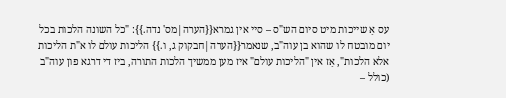עס אַ שייכות מיט סיום הש"ס – סיי אין גמרא{{הערה|מס' נדה.}}: "כל השונה הלכות בכל יום מובטח לו שהוא בן עוה"ב, שנאמר{{הערה|חבקוק ג, ו.}} הליכות עולם לו א"ת הליכות אלא הלכות", אַז אין "הליכות עולם" איז מען ממשיך הלכות התורה, ביז די דרגא פון עוה"ב (כולל –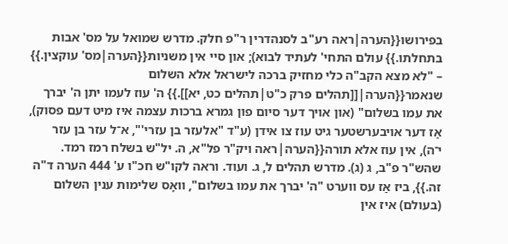בפירושו{{הערה|ראה רע"ב לסנהדרין ר"פ חלק. מדרש שמואל על מס' אבות בתחלתו.}} עולם התחי' לעתיד לבוא); און סיי אין משניות{{הערה|מס' עוקצין.}} – "לא מצא הקב"ה כלי מחזיק ברכה לישראל אלא השלום שנאמר{{הערה|[[תהלים פרק כ"ט|תהלים כט, יא]].}} ה' עוז לעמו יתן ה' יברך את עמו בשלום" (און אויך דער סיום פון גמרא ברכות עצמה איז מיט דעם פסוק), אַז דער אויבערשטער גיט עוז צו אידן (ע"ד "אלעזר בן עזרי'", א־ל עזר בן עזר י־ה), אין עוז אלא תורה{{הערה|ראה ויק"ר פל"א, ה. יל"ש בשלח רמז רמד. שהש"ר פ"ב, ג (ג). מדרש תהלים ל, ג. ועוד. וראה לקו"ש חכ"ו ע' 444 הערה ד"ה זה.}}, ביז אַז עס ווערט "ה' יברך את עמו בשלום", וואָס שלימות ענין השלום (בעולם) איז אין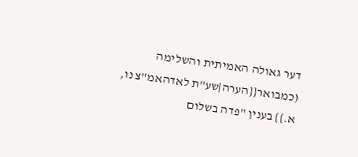דער גאולה האמיתית והשלימה (כמבואר{{הערה|שע"ת לאדהאמ"צ נו, א.}} בענין "פדה בשלום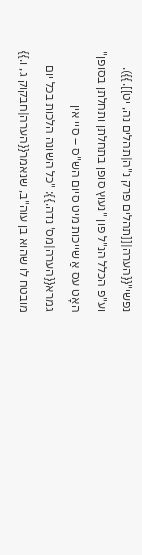נפשי"{{הערה|[[תהלים פרק נ"ה|תהלים נה, יט]].}}).
וע"פ הכלל הנ"ל פון "נעוץ סופן בתחלתן ותחלתן בסופן" האָט עס אַ שייכות מיט סיום הש"ס – סיי אין גמרא{{הערה|מס' נדה.}}: "כל השונה הלכות בכל יום מובטח לו שהוא בן עוה"ב, שנאמר{{הערה|חבקוק ג, ו.}}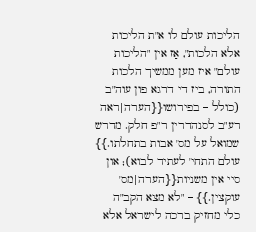הליכות עולם לו א"ת הליכות אלא הלכות", אַז אין "הליכות עולם" איז מען ממשיך הלכות התורה, ביז די דרגא פון עוה"ב (כולל – בפירושו{{הערה|ראה רע"ב לסנהדרין ר"פ חלק. מדרש שמואל על מס' אבות בתחלתו.}} עולם התחי' לעתיד לבוא); און סיי אין משניות{{הערה|מס' עוקצין.}} – "לא מצא הקב"ה כלי מחזיק ברכה לישראל אלא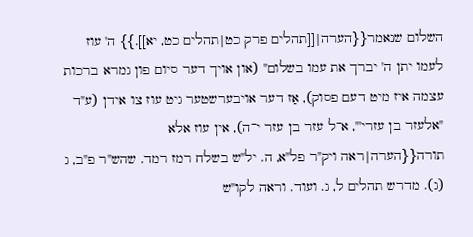השלום שנאמר{{הערה|[[תהלים פרק כט|תהלים כט, יא]].}} ה' עוז לעמו יתן ה' יברך את עמו בשלום" (און אויך דער סיום פון גמרא ברכות עצמה איז מיט דעם פסוק), אַז דער אויבערשטער גיט עוז צו אידן (ע"ד "אלעזר בן עזרי'", א־ל עזר בן עזר י־ה), אין עוז אלא תורה{{הערה|ראה ויק"ר פל"א, ה. יל"ש בשלח רמז רמד. שהש"ר פ"ב, ג (ג). מדרש תהלים ל, ג. ועוד. וראה לקו"ש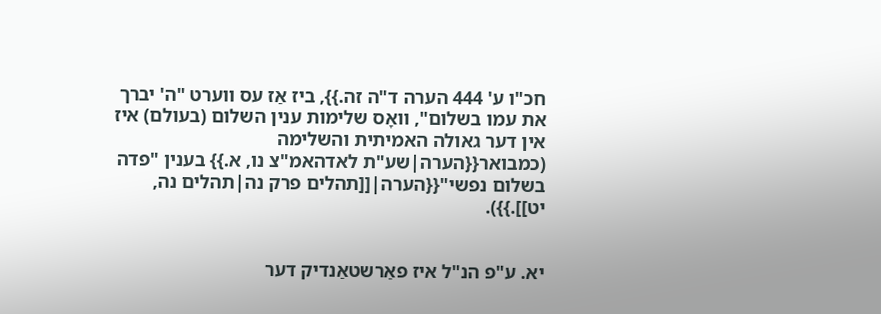חכ"ו ע' 444 הערה ד"ה זה.}}, ביז אַז עס ווערט "ה' יברך את עמו בשלום", וואָס שלימות ענין השלום (בעולם) איז אין דער גאולה האמיתית והשלימה (כמבואר{{הערה|שע"ת לאדהאמ"צ נו, א.}} בענין "פדה בשלום נפשי"{{הערה|[[תהלים פרק נה|תהלים נה, יט]].}}).


יא. ע"פ הנ"ל איז פאַרשטאַנדיק דער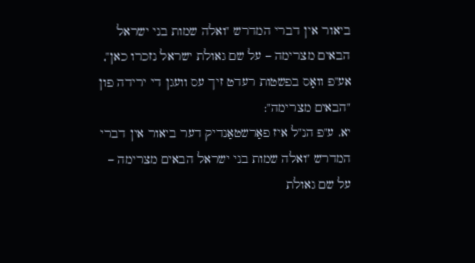ביאור אין דברי המדרש "ואלה שמות בני ישראל הבאים מצרימה – על שם גאולת ישראל נזכרו כאן", אע"פ וואָס בפשטות רעדט זיך עס וועגן די ירידה פון "הבאים מצרימה":
יא. ע"פ הנ"ל איז פאַרשטאַנדיק דער ביאור אין דברי המדרש "ואלה שמות בני ישראל הבאים מצרימה – על שם גאולת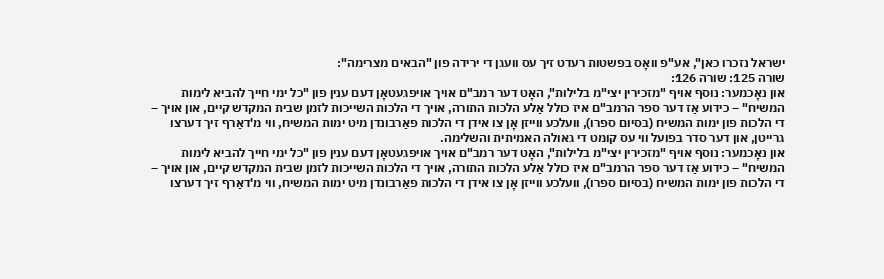ישראל נזכרו כאן", אע"פ וואָס בפשטות רעדט זיך עס וועגן די ירידה פון "הבאים מצרימה":
שורה 125: שורה 126:
און נאָכמער: נוסף אויף "מזכירין יצי"מ בלילות", האָט דער רמב"ם אויך אויפגעטאָן דעם ענין פון "כל ימי חייך להביא לימות המשיח" – כידוע אַז דער ספר הרמב"ם איז כולל אַלע הלכות התורה, אויך די הלכות השייכות לזמן שבית המקדש קיים, און אויך – די הלכות פון ימות המשיח (בסיום ספרו), וועלכע ווייזן אָן צו אידן די הלכות פאַרבונדן מיט ימות המשיח, ווי מ'דאַרף זיך דערצו גרייטן, און דער סדר בפועל ווי עס קומט די גאולה האמיתית והשלימה.
און נאָכמער: נוסף אויף "מזכירין יצי"מ בלילות", האָט דער רמב"ם אויך אויפגעטאָן דעם ענין פון "כל ימי חייך להביא לימות המשיח" – כידוע אַז דער ספר הרמב"ם איז כולל אַלע הלכות התורה, אויך די הלכות השייכות לזמן שבית המקדש קיים, און אויך – די הלכות פון ימות המשיח (בסיום ספרו), וועלכע ווייזן אָן צו אידן די הלכות פאַרבונדן מיט ימות המשיח, ווי מ'דאַרף זיך דערצו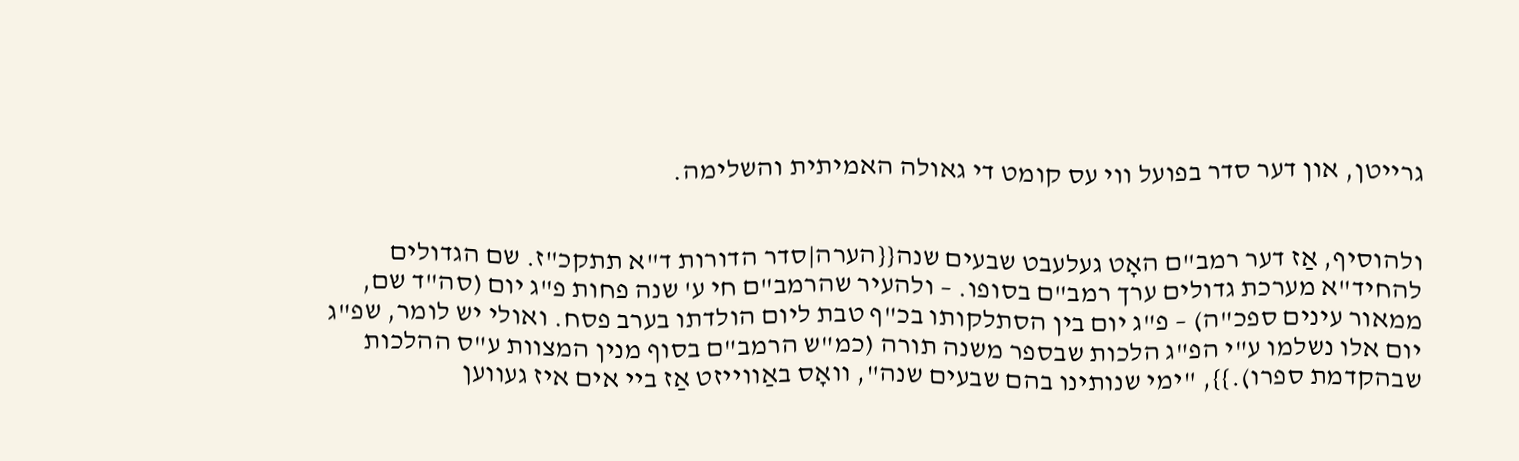גרייטן, און דער סדר בפועל ווי עס קומט די גאולה האמיתית והשלימה.


ולהוסיף, אַז דער רמב"ם האָט געלעבט שבעים שנה{{הערה|סדר הדורות ד"א תתקכ"ז. שם הגדולים להחיד"א מערכת גדולים ערך רמב"ם בסופו. – ולהעיר שהרמב"ם חי ע' שנה פחות פ"ג יום (סה"ד שם, ממאור עינים ספכ"ה) – פ"ג יום בין הסתלקותו בכ"ף טבת ליום הולדתו בערב פסח. ואולי יש לומר, שפ"ג יום אלו נשלמו ע"י הפ"ג הלכות שבספר משנה תורה (כמ"ש הרמב"ם בסוף מנין המצוות ע"ס ההלכות שבהקדמת ספרו).}}, "ימי שנותינו בהם שבעים שנה", וואָס באַווייזט אַז ביי אים איז געווען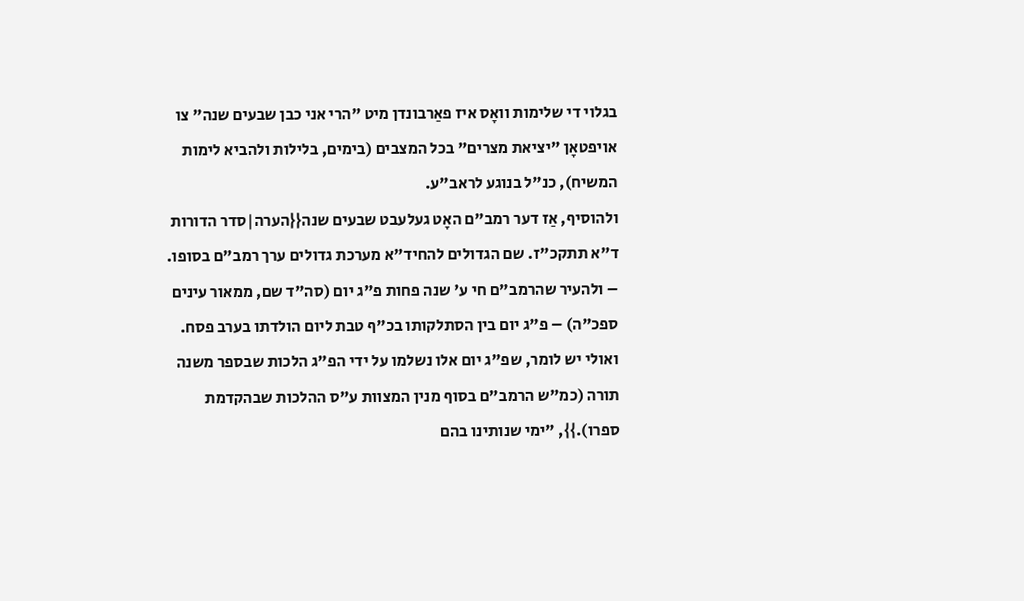בגלוי די שלימות וואָס איז פאַרבונדן מיט "הרי אני כבן שבעים שנה" צו אויפטאָן "יציאת מצרים" בכל המצבים (בימים, בלילות ולהביא לימות המשיח), כנ"ל בנוגע לראב"ע.
ולהוסיף, אַז דער רמב"ם האָט געלעבט שבעים שנה{{הערה|סדר הדורות ד"א תתקכ"ז. שם הגדולים להחיד"א מערכת גדולים ערך רמב"ם בסופו. – ולהעיר שהרמב"ם חי ע' שנה פחות פ"ג יום (סה"ד שם, ממאור עינים ספכ"ה) – פ"ג יום בין הסתלקותו בכ"ף טבת ליום הולדתו בערב פסח. ואולי יש לומר, שפ"ג יום אלו נשלמו על ידי הפ"ג הלכות שבספר משנה תורה (כמ"ש הרמב"ם בסוף מנין המצוות ע"ס ההלכות שבהקדמת ספרו).}}, "ימי שנותינו בהם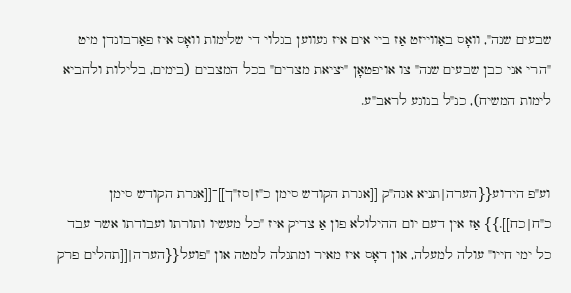שבעים שנה", וואָס באַווייזט אַז ביי אים איז געווען בגלוי די שלימות וואָס איז פאַרבונדן מיט "הרי אני כבן שבעים שנה" צו אויפטאָן "יציאת מצרים" בכל המצבים (בימים, בלילות ולהביא לימות המשיח), כנ"ל בנוגע לראב"ע.


וע"פ הידוע{{הערה|תניא אגה"ק [[אגרת הקודש סימן כ"ז|סז"ך]]־[[אגרת הקודש סימן כ"ח|כח]].}} אַז אין דעם יום ההילולא פון אַ צדיק איז "כל מעשיו ותורתו ועבודתו אשר עבד כל ימי חייו" עולה למעלה, און דאָס איז מאיר ומתגלה למטה און "פועל{{הערה|[[תהלים פרק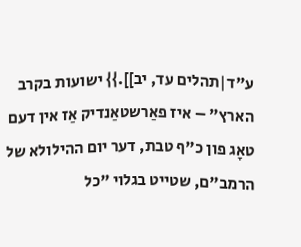ע"ד|תהלים עד, יב]].}} ישועות בקרב הארץ" – איז פאַרשטאַנדיק אַז אין דעם טאָג פון כ"ף טבת, דער יום ההילולא של הרמב"ם, שטייט בגלוי "כל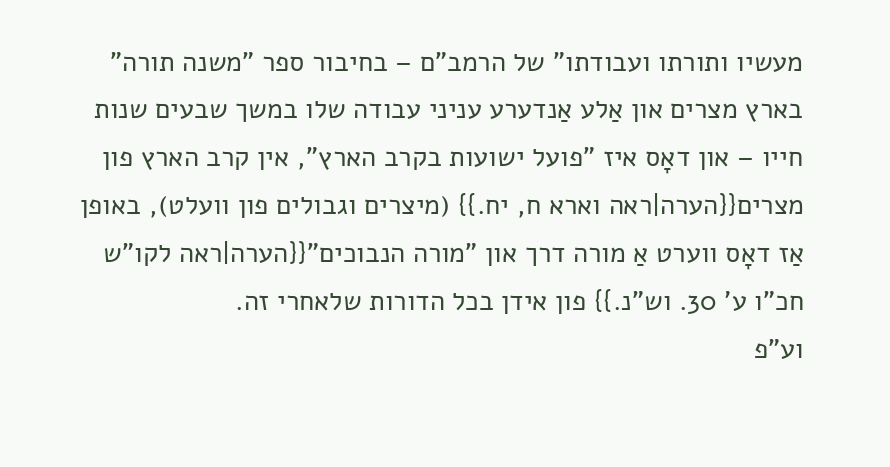מעשיו ותורתו ועבודתו" של הרמב"ם – בחיבור ספר "משנה תורה" בארץ מצרים און אַלע אַנדערע עניני עבודה שלו במשך שבעים שנות חייו – און דאָס איז "פועל ישועות בקרב הארץ", אין קרב הארץ פון מצרים{{הערה|ראה וארא ח, יח.}} (מיצרים וגבולים פון וועלט), באופן אַז דאָס ווערט אַ מורה דרך און "מורה הנבוכים"{{הערה|ראה לקו"ש חכ"ו ע' 30. וש"נ.}} פון אידן בכל הדורות שלאחרי זה.
וע"פ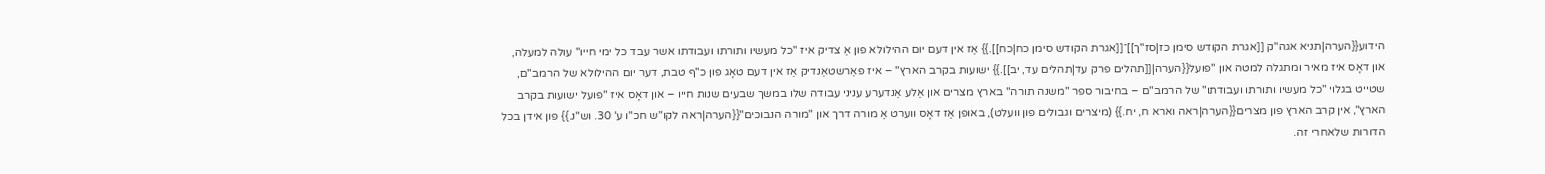הידוע{{הערה|תניא אגה"ק [[אגרת הקודש סימן כז|סז"ך]]־[[אגרת הקודש סימן כח|כח]].}} אַז אין דעם יום ההילולא פון אַ צדיק איז "כל מעשיו ותורתו ועבודתו אשר עבד כל ימי חייו" עולה למעלה, און דאָס איז מאיר ומתגלה למטה און "פועל{{הערה|[[תהלים פרק עד|תהלים עד, יב]].}} ישועות בקרב הארץ" – איז פאַרשטאַנדיק אַז אין דעם טאָג פון כ"ף טבת, דער יום ההילולא של הרמב"ם, שטייט בגלוי "כל מעשיו ותורתו ועבודתו" של הרמב"ם – בחיבור ספר "משנה תורה" בארץ מצרים און אַלע אַנדערע עניני עבודה שלו במשך שבעים שנות חייו – און דאָס איז "פועל ישועות בקרב הארץ", אין קרב הארץ פון מצרים{{הערה|ראה וארא ח, יח.}} (מיצרים וגבולים פון וועלט), באופן אַז דאָס ווערט אַ מורה דרך און "מורה הנבוכים"{{הערה|ראה לקו"ש חכ"ו ע' 30. וש"נ.}} פון אידן בכל הדורות שלאחרי זה.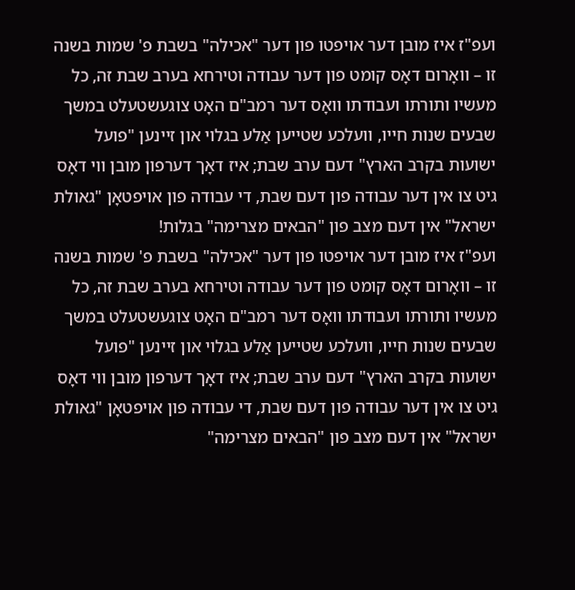ועפ"ז איז מובן דער אויפטו פון דער "אכילה" בשבת פ' שמות בשנה זו – וואָרום דאָס קומט פון דער עבודה וטירחא בערב שבת זה, כל מעשיו ותורתו ועבודתו וואָס דער רמב"ם האָט צוגעשטעלט במשך שבעים שנות חייו, וועלכע שטייען אַלע בגלוי און זיינען "פועל ישועות בקרב הארץ" דעם ערב שבת; איז דאָך דערפון מובן ווי דאָס גיט צו אין דער עבודה פון דעם שבת, די עבודה פון אויפטאָן "גאולת ישראל" אין דעם מצב פון "הבאים מצרימה" בגלות!
ועפ"ז איז מובן דער אויפטו פון דער "אכילה" בשבת פ' שמות בשנה זו – וואָרום דאָס קומט פון דער עבודה וטירחא בערב שבת זה, כל מעשיו ותורתו ועבודתו וואָס דער רמב"ם האָט צוגעשטעלט במשך שבעים שנות חייו, וועלכע שטייען אַלע בגלוי און זיינען "פועל ישועות בקרב הארץ" דעם ערב שבת; איז דאָך דערפון מובן ווי דאָס גיט צו אין דער עבודה פון דעם שבת, די עבודה פון אויפטאָן "גאולת ישראל" אין דעם מצב פון "הבאים מצרימה"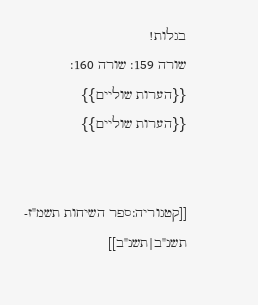בגלות!
שורה 159: שורה 160:
{{הערות שוליים}}
{{הערות שוליים}}


[[קטגוריה:ספר השיחות תשמ"ז-תשנ"ב|תשנ"ב]]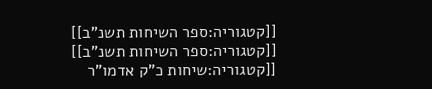[[קטגוריה:ספר השיחות תשנ"ב]]
[[קטגוריה:ספר השיחות תשנ"ב]]
[[קטגוריה:שיחות כ"ק אדמו"ר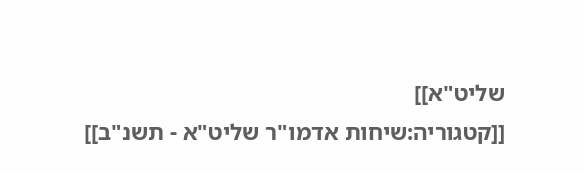שליט"א]]
[[קטגוריה:שיחות אדמו"ר שליט"א - תשנ"ב]]